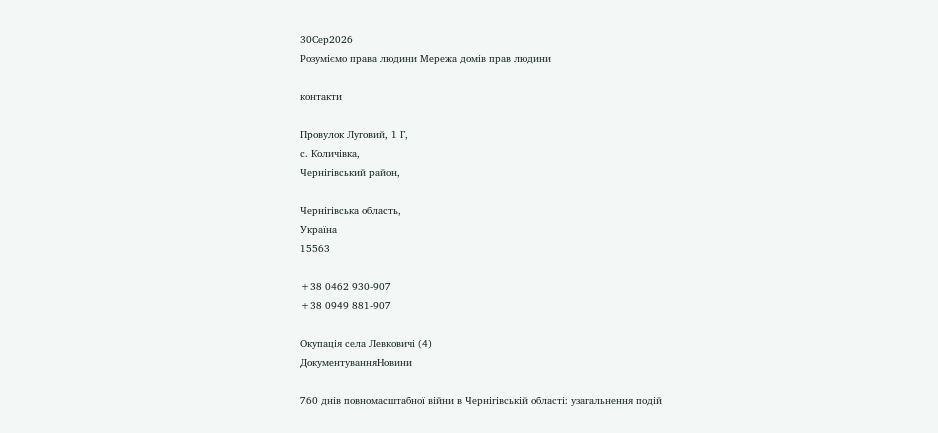30Сер2026
Розуміємо права людини Мережа домів прав людини

контакти

Провулок Луговий, 1 Г,
с. Количівка,
Чернігівський район,

Чернігівська область,
Україна
15563

+38 0462 930-907
+38 0949 881-907

Окупація села Левковичі (4)
ДокументуванняНовини

760 днів повномасштабної війни в Чернігівській області: узагальнення подій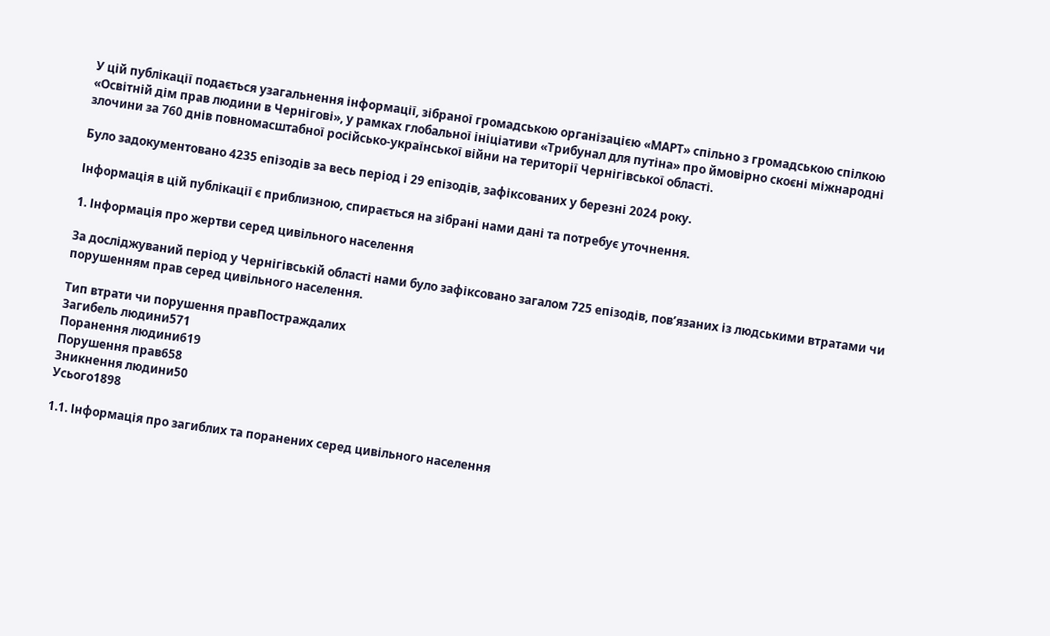У цій публікації подається узагальнення інформації, зібраної громадською організацією «МАРТ» спільно з громадською спілкою «Освітній дім прав людини в Чернігові», у рамках глобальної ініціативи «Трибунал для путіна» про ймовірно скоєні міжнародні злочини за 760 днів повномасштабної російсько-української війни на території Чернігівської області.

Було задокументовано 4235 епізодів за весь період і 29 епізодів, зафіксованих у березні 2024 року.

Інформація в цій публікації є приблизною, спирається на зібрані нами дані та потребує уточнення.

1. Інформація про жертви серед цивільного населення

За досліджуваний період у Чернігівській області нами було зафіксовано загалом 725 епізодів, пов’язаних із людськими втратами чи порушенням прав серед цивільного населення.

Тип втрати чи порушення правПостраждалих
Загибель людини571
Поранення людини619
Порушення прав658
Зникнення людини50
Усього1898

1.1. Інформація про загиблих та поранених серед цивільного населення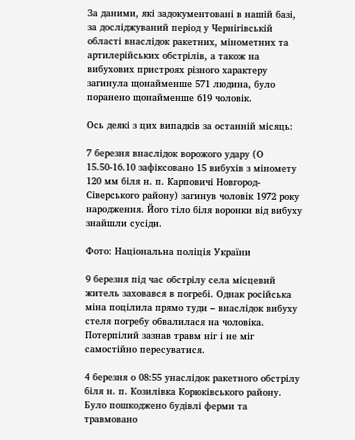За даними, які задокументовані в нашій базі, за досліджуваний період у Чернігівській області внаслідок ракетних, мінометних та артилерійських обстрілів, а також на вибухових пристроях різного характеру загинула щонайменше 571 людина, було поранено щонайменше 619 чоловік.

Ось деякі з цих випадків за останній місяць:

7 березня внаслідок ворожого удару (О 15.50-16.10 зафіксовано 15 вибухів з міномету 120 мм біля н. п. Карповичі Новгород-Сіверського району) загинув чоловік 1972 року народження. Його тіло біля воронки від вибуху знайшли сусіди.

Фото: Національна поліція України

9 березня під час обстрілу села місцевий житель заховався в погребі. Однак російська міна поцілила прямо туди – внаслідок вибуху стеля погребу обвалилася на чоловіка. Потерпілий зазнав травм ніг і не міг самостійно пересуватися.

4 березня о 08:55 унаслідок ракетного обстрілу біля н. п. Козилівка Корюківського району. Було пошкоджено будівлі ферми та травмовано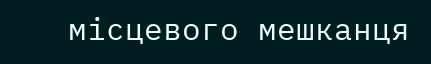місцевого мешканця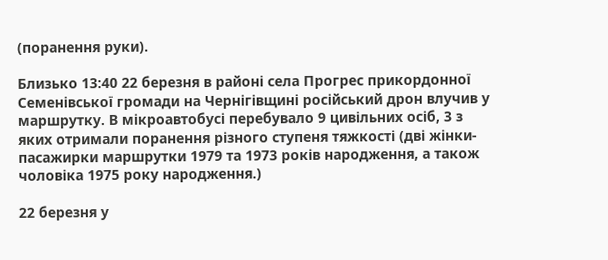(поранення руки).

Близько 13:40 22 березня в районі села Прогрес прикордонної Семенівської громади на Чернігівщині російський дрон влучив у маршрутку. В мікроавтобусі перебувало 9 цивільних осіб, 3 з яких отримали поранення різного ступеня тяжкості (дві жінки-пасажирки маршрутки 1979 та 1973 років народження, а також чоловіка 1975 року народження.)

22 березня у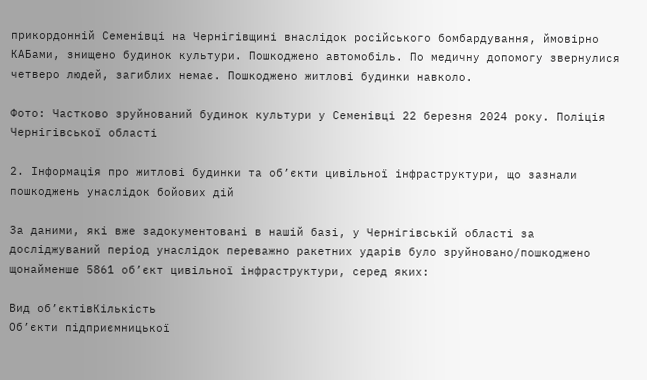прикордонній Семенівці на Чернігівщині внаслідок російського бомбардування, ймовірно КАБами, знищено будинок культури. Пошкоджено автомобіль. По медичну допомогу звернулися четверо людей, загиблих немає. Пошкоджено житлові будинки навколо.

Фото: Частково зруйнований будинок культури у Семенівці 22 березня 2024 року. Поліція Чернігівської області

2. Інформація про житлові будинки та об’єкти цивільної інфраструктури, що зазнали пошкоджень унаслідок бойових дій

За даними, які вже задокументовані в нашій базі, у Чернігівській області за досліджуваний період унаслідок переважно ракетних ударів було зруйновано/пошкоджено щонайменше 5861 об’єкт цивільної інфраструктури, серед яких:

Вид об’єктівКількість
Об’єкти підприємницької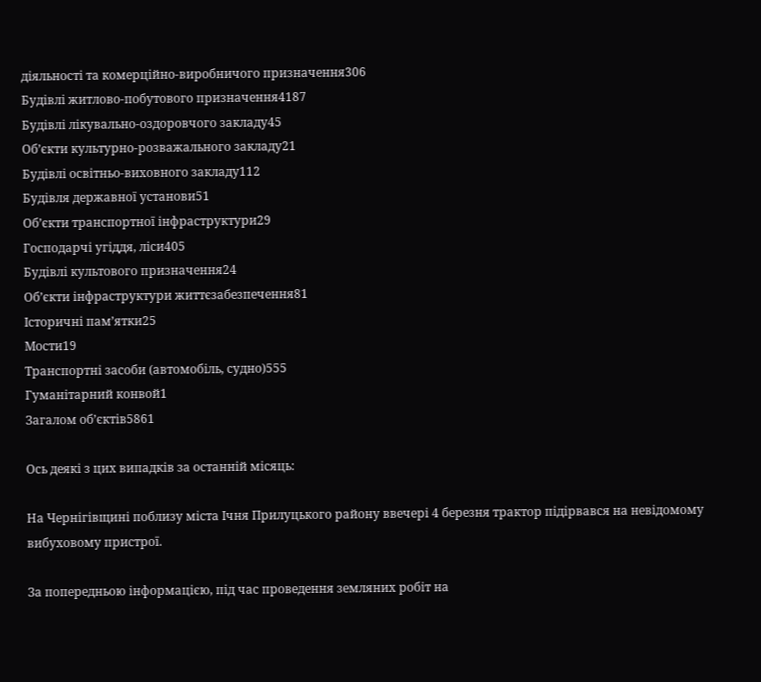діяльності та комерційно-виробничого призначення306
Будівлі житлово-побутового призначення4187
Будівлі лікувально-оздоровчого закладу45
Об’єкти культурно-розважального закладу21
Будівлі освітньо-виховного закладу112
Будівля державної установи51
Об’єкти транспортної інфраструктури29
Господарчі угіддя, ліси405
Будівлі культового призначення24
Об’єкти інфраструктури життєзабезпечення81
Історичні пам’ятки25
Мости19
Транспортні засоби (автомобіль, судно)555
Гуманітарний конвой1
Загалом об’єктів5861

Ось деякі з цих випадків за останній місяць:

На Чернігівщині поблизу міста Ічня Прилуцького району ввечері 4 березня трактор підірвався на невідомому вибуховому пристрої.

За попередньою інформацією, під час проведення земляних робіт на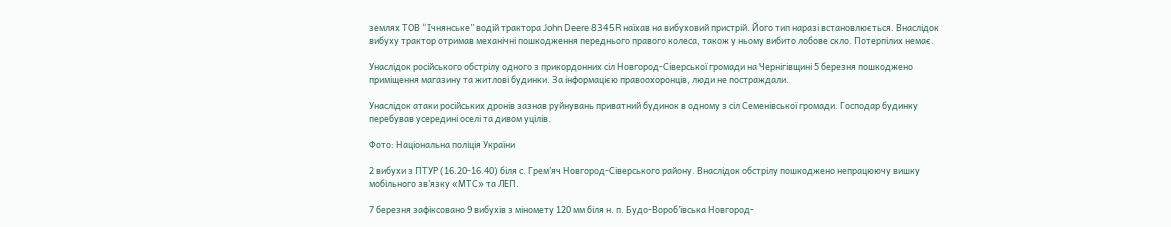землях ТОВ “Ічнянське” водій трактора John Deere 8345R наїхав на вибуховий пристрій. Його тип наразі встановлюється. Внаслідок вибуху трактор отримав механічні пошкодження переднього правого колеса, також у ньому вибито лобове скло. Потерпілих немає.

Унаслідок російського обстрілу одного з прикордонних сіл Новгород-Сіверської громади на Чернігівщині 5 березня пошкоджено приміщення магазину та житлові будинки. За інформацією правоохоронців, люди не постраждали.

Унаслідок атаки російських дронів зазнав руйнувань приватний будинок в одному з сіл Семенівської громади. Господар будинку перебував усередині оселі та дивом уцілів.

Фото: Національна поліція України

2 вибухи з ПТУР (16.20-16.40) біля с. Грем’яч Новгород-Сіверського району. Внаслідок обстрілу пошкоджено непрацюючу вишку мобільного зв’язку «МТС» та ЛЕП.

7 березня зафіксовано 9 вибухів з міномету 120 мм біля н. п. Будо-Вороб’ївська Новгород-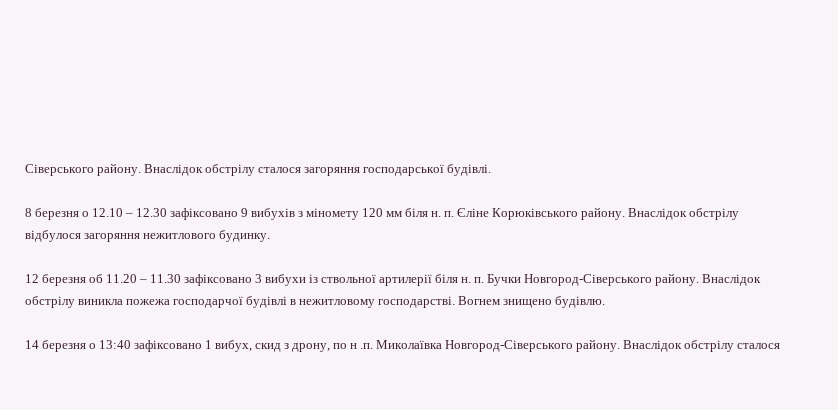Сіверського району. Внаслідок обстрілу сталося загоряння господарської будівлі.

8 березня о 12.10 – 12.30 зафіксовано 9 вибухів з міномету 120 мм біля н. п. Єліне Корюківського району. Внаслідок обстрілу відбулося загоряння нежитлового будинку.

12 березня об 11.20 – 11.30 зафіксовано 3 вибухи із ствольної артилерії біля н. п. Бучки Новгород-Сіверського району. Внаслідок обстрілу виникла пожежа господарчої будівлі в нежитловому господарстві. Вогнем знищено будівлю.

14 березня о 13:40 зафіксовано 1 вибух, скид з дрону, по н .п. Миколаївка Новгород-Сіверського району. Внаслідок обстрілу сталося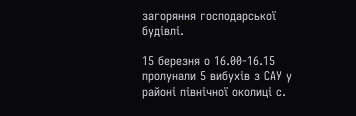загоряння господарської будівлі.

15 березня о 16.00-16.15 пролунали 5 вибухів з САУ у районі північної околиці с.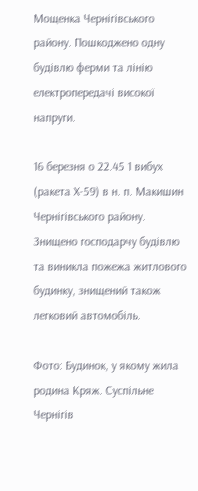Мощенка Чернігівського району. Пошкоджено одну будівлю ферми та лінію електропередачі високої напруги.

16 березня о 22.45 1 вибух (ракета Х-59) в н. п. Макишин Чернігівського району. Знищено господарчу будівлю та виникла пожежа житлового будинку, знищений також легковий автомобіль.

Фото: Будинок, у якому жила родина Кряж. Суспільне Чернігів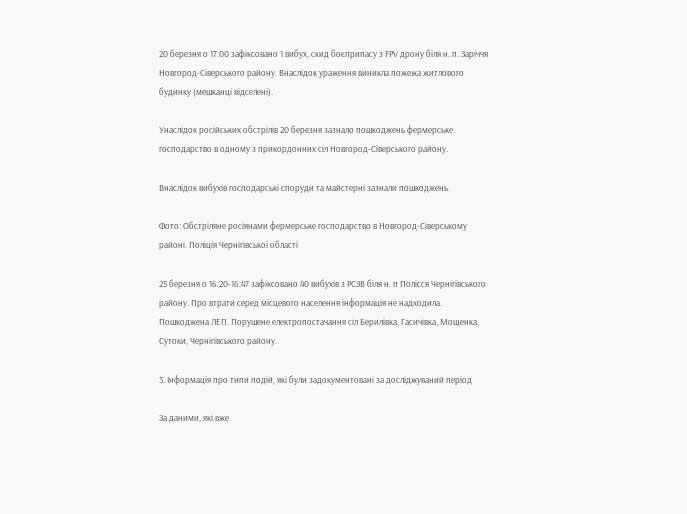20 березня о 17.00 зафіксовано 1 вибух, скид боєприпасу з FPV дрону біля н. п. Заріччя Новгород-Сіверського району. Внаслідок ураження виникла пожежа житлового будинку (мешканці відселені).

Унаслідок російських обстрілів 20 березня зазнало пошкоджень фермерське господарство в одному з прикордонних сіл Новгород-Сіверського району.

Внаслідок вибухів господарські споруди та майстерні зазнали пошкоджень.

Фото: Обстріляне росіянами фермерське господарство в Новгород-Сіверському районі. Поліція Чернігівської області

25 березня о 16:20-16:47 зафіксовано 40 вибухів з РСЗВ біля н. п Полісся Чернігівського району. Про втрати серед місцевого населення інформація не надходила. Пошкоджена ЛЕП. Порушене електропостачання сіл Берилівка, Гасичівка, Мощенка, Сутоки, Чернігівського району.

3. Інформація про типи подій, які були задокументовані за досліджуваний період

За даними, які вже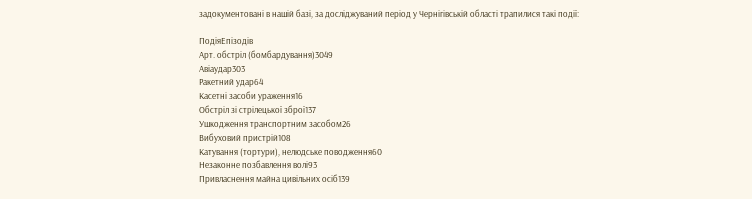задокументовані в нашій базі, за досліджуваний період у Чернігівській області трапилися такі події:

ПодіяЕпізодів
Арт. обстріл (бомбардування)3049
Авіаудар303
Ракетний удар64
Касетні засоби ураження16
Обстріл зі стрілецької зброї137
Ушкодження транспортним засобом26
Вибуховий пристрій108
Катування (тортури), нелюдське поводження60
Незаконне позбавлення волі93
Привласнення майна цивільних осіб139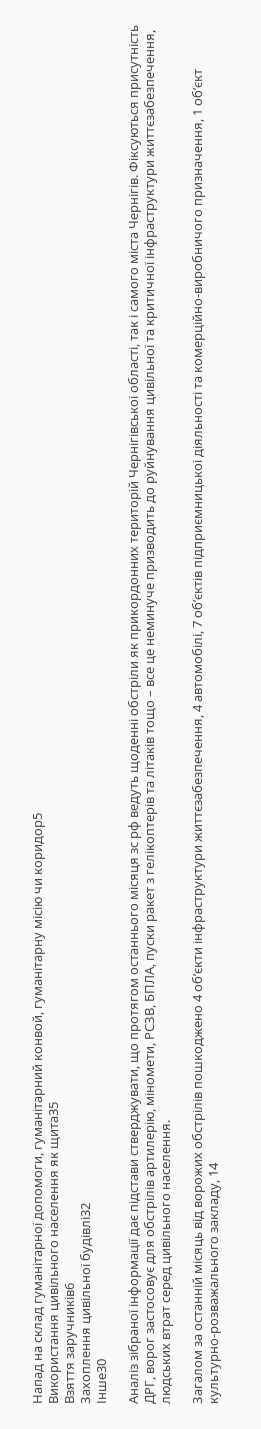Напад на склад гуманітарної допомоги, гуманітарний конвой, гуманітарну місію чи коридор5
Використання цивільного населення як щита35
Взяття заручників6
Захоплення цивільної будівлі32
Інше30

Аналіз зібраної інформації дає підстави стверджувати, що протягом останнього місяця зс рф ведуть щоденні обстріли як прикордонних територій Чернігівської області, так і самого міста Чернігів. Фіксуються присутність ДРГ, ворог застосовує для обстрілів артилерію, міномети, РСЗВ, БПЛА, пуски ракет з гелікоптерів та літаків тощо – все це неминуче призводить до руйнування цивільної та критичної інфраструктури життєзабезпечення, людських втрат серед цивільного населення.

Загалом за останній місяць від ворожих обстрілів пошкоджено 4 об’єкти інфраструктури життєзабезпечення, 4 автомобілі, 7 об’єктів підприємницької діяльності та комерційно-виробничого призначення, 1 об’єкт культурно-розважального закладу, 14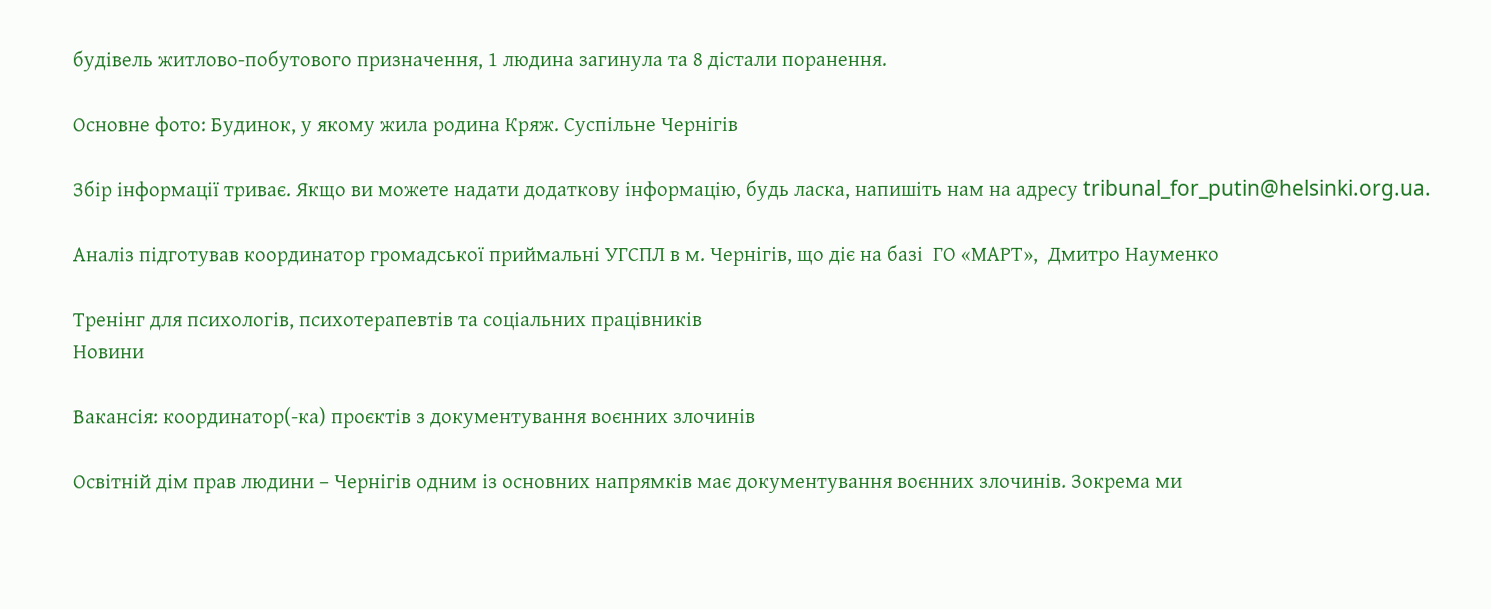будівель житлово-побутового призначення, 1 людина загинула та 8 дістали поранення.

Основне фото: Будинок, у якому жила родина Кряж. Суспільне Чернігів

Збір інформації триває. Якщо ви можете надати додаткову інформацію, будь ласка, напишіть нам на адресу tribunal_for_putin@helsinki.org.ua.

Аналіз підготував координатор громадської приймальні УГСПЛ в м. Чернігів, що діє на базі  ГО «МАРТ»,  Дмитро Науменко

Тренінг для психологів, психотерапевтів та соціальних працівників
Новини

Вакансія: координатор(-ка) проєктів з документування воєнних злочинів

Освітній дім прав людини – Чернігів одним із основних напрямків має документування воєнних злочинів. Зокрема ми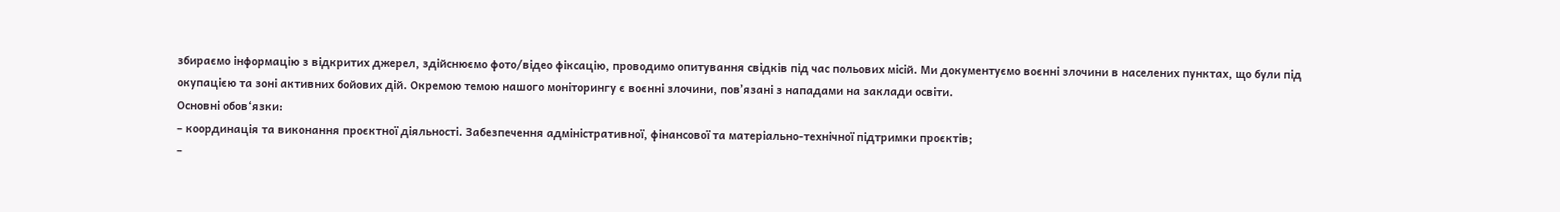збираємо інформацію з відкритих джерел, здійснюємо фото/відео фіксацію, проводимо опитування свідків під час польових місій. Ми документуємо воєнні злочини в населених пунктах, що були під окупацією та зоні активних бойових дій. Окремою темою нашого моніторингу є воєнні злочини, повʼязані з нападами на заклади освіти.
Основні обов‘язки:
– координація та виконання проєктної діяльності. Забезпечення адміністративної, фінансової та матеріально-технічної підтримки проєктів;
–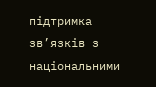підтримка зв’язків з національними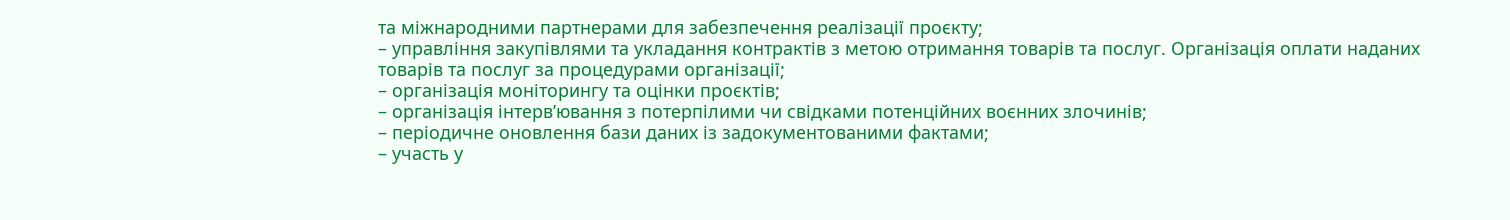та міжнародними партнерами для забезпечення реалізації проєкту;
– управління закупівлями та укладання контрактів з метою отримання товарів та послуг. Організація оплати наданих товарів та послуг за процедурами організації;
– організація моніторингу та оцінки проєктів;
– організація інтерв’ювання з потерпілими чи свідками потенційних воєнних злочинів;
– періодичне оновлення бази даних із задокументованими фактами;
– участь у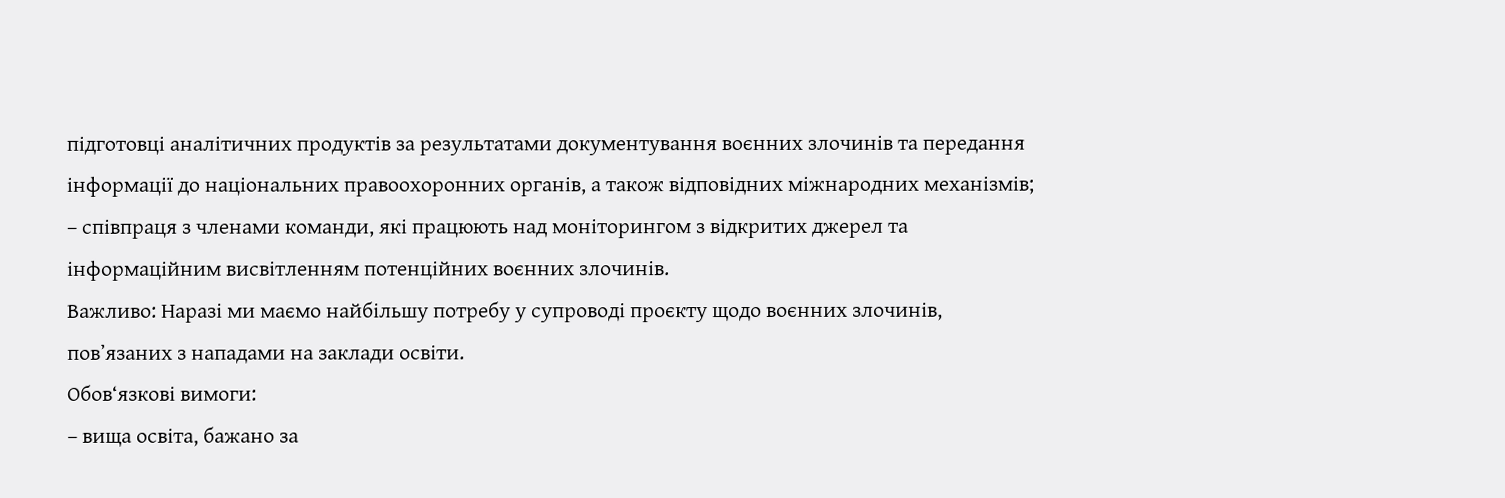підготовці аналітичних продуктів за результатами документування воєнних злочинів та передання інформації до національних правоохоронних органів, а також відповідних міжнародних механізмів;
– співпраця з членами команди, які працюють над моніторингом з відкритих джерел та інформаційним висвітленням потенційних воєнних злочинів.
Важливо: Наразі ми маємо найбільшу потребу у супроводі проєкту щодо воєнних злочинів, повʼязаних з нападами на заклади освіти.
Обов‘язкові вимоги:
– вища освіта, бажано за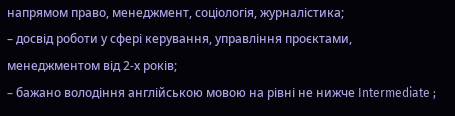напрямом право, менеджмент, соціологія, журналістика;
– досвід роботи у сфері керування, управління проєктами, менеджментом від 2-х років;
– бажано володіння англійською мовою на рівні не нижче Intermediate ;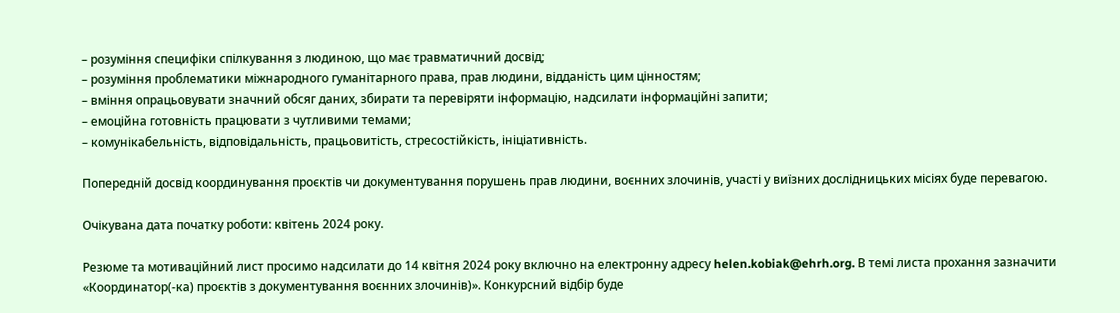– розуміння специфіки спілкування з людиною, що має травматичний досвід;
– розуміння проблематики міжнародного гуманітарного права, прав людини, відданість цим цінностям;
– вміння опрацьовувати значний обсяг даних, збирати та перевіряти інформацію, надсилати інформаційні запити;
– емоційна готовність працювати з чутливими темами;
– комунікабельність, відповідальність, працьовитість, стресостійкість, ініціативність.

Попередній досвід координування проєктів чи документування порушень прав людини, воєнних злочинів, участі у виїзних дослідницьких місіях буде перевагою.

Очікувана дата початку роботи: квітень 2024 року.

Резюме та мотиваційний лист просимо надсилати до 14 квітня 2024 року включно на електронну адресу helen.kobiak@ehrh.org. В темі листа прохання зазначити «Координатор(-ка) проєктів з документування воєнних злочинів)». Конкурсний відбір буде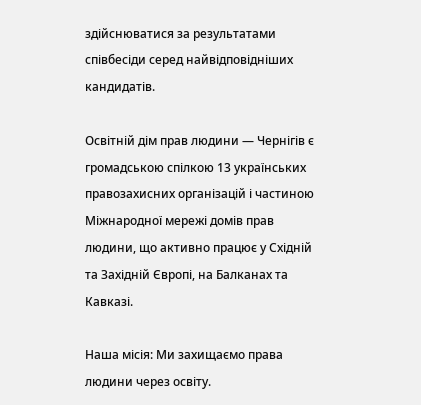здійснюватися за результатами співбесіди серед найвідповідніших кандидатів.

Освітній дім прав людини — Чернігів є громадською спілкою 13 українських правозахисних організацій і частиною Міжнародної мережі домів прав людини, що активно працює у Східній та Західній Європі, на Балканах та Кавказі.

Наша місія: Ми захищаємо права людини через освіту.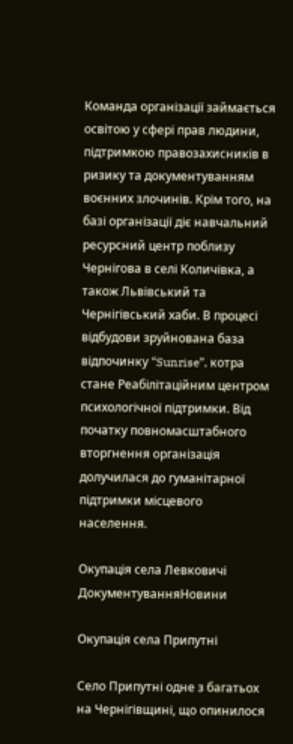Команда організації займається освітою у сфері прав людини, підтримкою правозахисників в ризику та документуванням воєнних злочинів. Крім того, на базі організації діє навчальний ресурсний центр поблизу Чернігова в селі Количівка, а також Львівський та Чернігівський хаби. В процесі відбудови зруйнована база відпочинку “Sunrise”, котра стане Реабілітаційним центром психологічної підтримки. Від початку повномасштабного вторгнення організація долучилася до гуманітарної підтримки місцевого населення.

Окупація села Левковичі
ДокументуванняНовини

Окупація села Припутні

Село Припутні одне з багатьох на Чернігівщині, що опинилося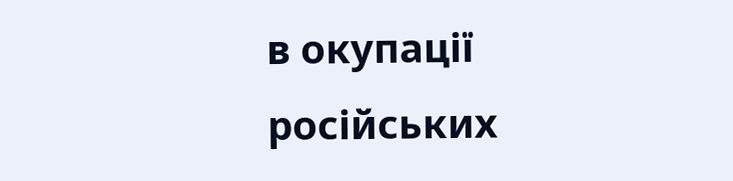в окупації російських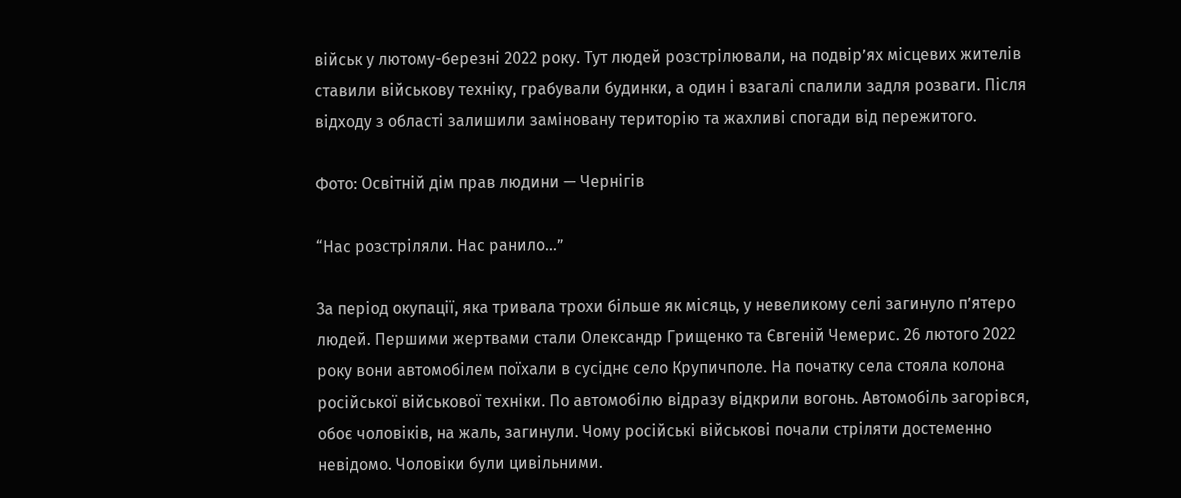військ у лютому-березні 2022 року. Тут людей розстрілювали, на подвір’ях місцевих жителів ставили військову техніку, грабували будинки, а один і взагалі спалили задля розваги. Після відходу з області залишили заміновану територію та жахливі спогади від пережитого.

Фото: Освітній дім прав людини — Чернігів

“Нас розстріляли. Нас ранило…”

За період окупації, яка тривала трохи більше як місяць, у невеликому селі загинуло п’ятеро людей. Першими жертвами стали Олександр Грищенко та Євгеній Чемерис. 26 лютого 2022 року вони автомобілем поїхали в сусіднє село Крупичполе. На початку села стояла колона російської військової техніки. По автомобілю відразу відкрили вогонь. Автомобіль загорівся, обоє чоловіків, на жаль, загинули. Чому російські військові почали стріляти достеменно невідомо. Чоловіки були цивільними.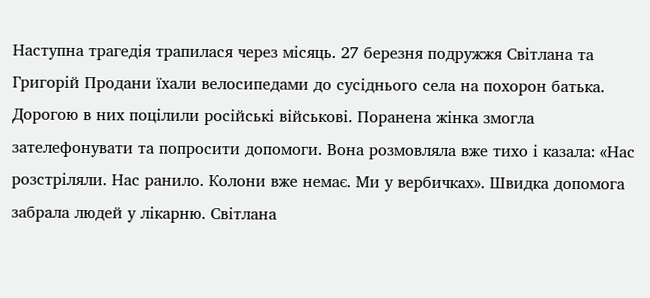Наступна трагедія трапилася через місяць. 27 березня подружжя Світлана та Григорій Продани їхали велосипедами до сусіднього села на похорон батька. Дорогою в них поцілили російські військові. Поранена жінка змогла зателефонувати та попросити допомоги. Вона розмовляла вже тихо і казала: «Нас розстріляли. Нас ранило. Колони вже немає. Ми у вербичках». Швидка допомога забрала людей у лікарню. Світлана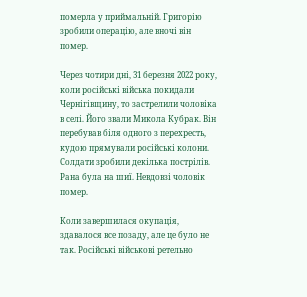померла у приймальній. Григорію зробили операцію, але вночі він помер.

Через чотири дні, 31 березня 2022 року, коли російські війська покидали Чернігівщину, то застрелили чоловіка в селі. Його звали Микола Кубрак. Він перебував біля одного з перехресть, кудою прямували російські колони. Солдати зробили декілька пострілів. Рана була на шиї. Невдовзі чоловік помер.

Коли завершилася окупація, здавалося все позаду, але це було не так. Російські військові ретельно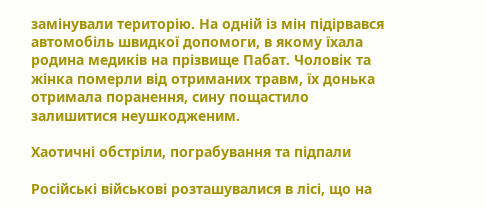замінували територію. На одній із мін підірвався автомобіль швидкої допомоги, в якому їхала родина медиків на прізвище Пабат. Чоловік та жінка померли від отриманих травм, їх донька отримала поранення, сину пощастило залишитися неушкодженим.

Хаотичні обстріли, пограбування та підпали

Російські військові розташувалися в лісі, що на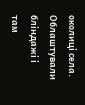околиці села. Облаштували бліндажі і там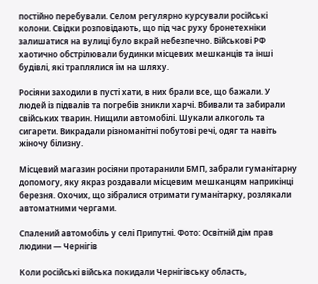постійно перебували. Селом регулярно курсували російські колони. Свідки розповідають, що під час руху бронетехніки залишатися на вулиці було вкрай небезпечно. Військові РФ хаотично обстрілювали будинки місцевих мешканців та інші будівлі, які траплялися їм на шляху.

Росіяни заходили в пусті хати, в них брали все, що бажали. У людей із підвалів та погребів зникли харчі. Вбивали та забирали свійських тварин. Нищили автомобілі. Шукали алкоголь та сигарети. Викрадали різноманітні побутові речі, одяг та навіть жіночу білизну.

Місцевий магазин росіяни протаранили БМП, забрали гуманітарну допомогу, яку якраз роздавали місцевим мешканцям наприкінці березня. Охочих, що зібралися отримати гуманітарку, розлякали автоматними чергами.

Спалений автомобіль у селі Припутні. Фото: Освітній дім прав людини — Чернігів

Коли російські війська покидали Чернігівську область,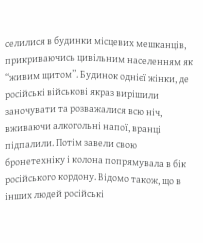селилися в будинки місцевих мешканців, прикриваючись цивільним населенням як “живим щитом”. Будинок однієї жінки, де російські військові якраз вирішили заночувати та розважалися всю ніч, вживаючи алкогольні напої, вранці підпалили. Потім завели свою бронетехніку і колона попрямувала в бік російського кордону. Відомо також, що в інших людей російські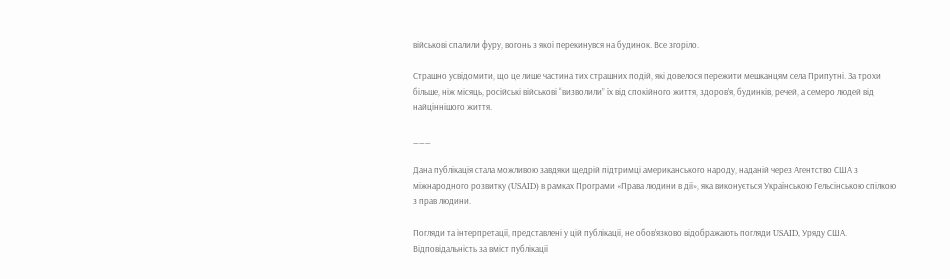військові спалили фуру, вогонь з якої перекинувся на будинок. Все згоріло.

Страшно усвідомити, що це лише частина тих страшних подій, які довелося пережити мешканцям села Припутні. За трохи більше, ніж місяць, російські військові “визволили” їх від спокійного життя, здоров’я, будинків, речей, а семеро людей від найціннішого життя.

___

Дана публікація стала можливою завдяки щедрій підтримці американського народу, наданій через Агентство США з міжнародного розвитку (USAID) в рамках Програми «Права людини в дії», яка виконується Українською Гельсінською спілкою з прав людини.

Погляди та інтерпретації, представлені у цій публікації, не обов’язково відображають погляди USAID, Уряду США. Відповідальність за вміст публікації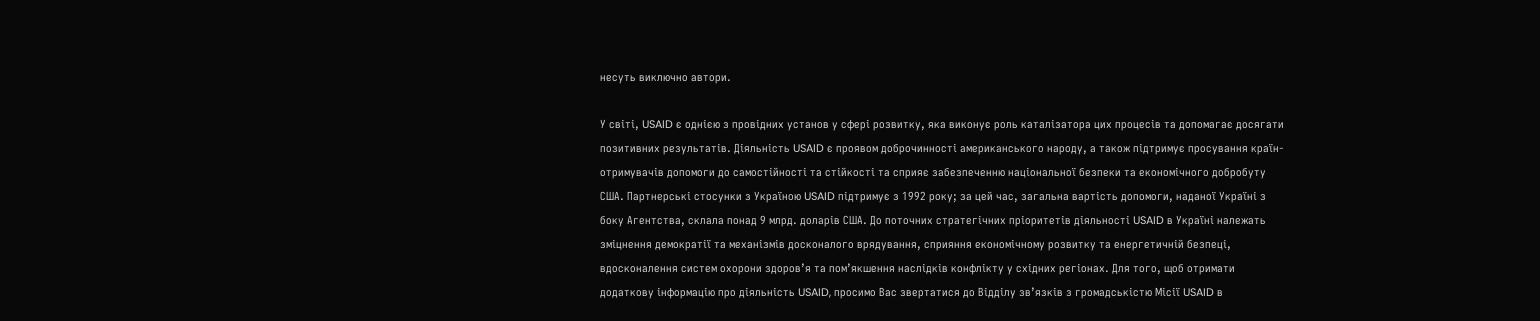несуть виключно автори.

У світі, USAID є однією з провідних установ у сфері розвитку, яка виконує роль каталізатора цих процесів та допомагає досягати позитивних результатів. Діяльність USAID є проявом доброчинності американського народу, а також підтримує просування країн-отримувачів допомоги до самостійності та стійкості та сприяє забезпеченню національної безпеки та економічного добробуту США. Партнерські стосунки з Україною USAID підтримує з 1992 року; за цей час, загальна вартість допомоги, наданої Україні з боку Агентства, склала понад 9 млрд. доларів США. До поточних стратегічних пріоритетів діяльності USAID в Україні належать зміцнення демократії та механізмів досконалого врядування, сприяння економічному розвитку та енергетичній безпеці, вдосконалення систем охорони здоров’я та пом’якшення наслідків конфлікту у східних регіонах. Для того, щоб отримати додаткову інформацію про діяльність USAID, просимо Вас звертатися до Відділу зв’язків з громадськістю Місії USAID в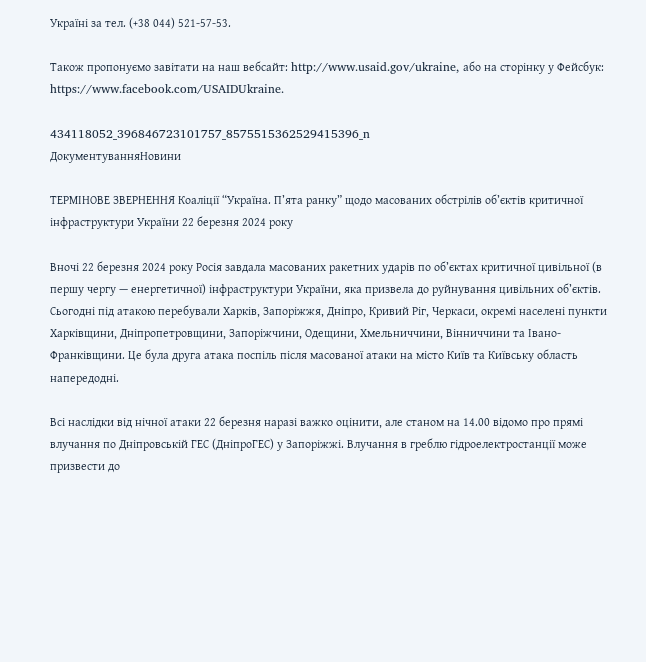Україні за тел. (+38 044) 521-57-53.

Також пропонуємо завітати на наш вебсайт: http://www.usaid.gov/ukraine, або на сторінку у Фейсбук: https://www.facebook.com/USAIDUkraine.

434118052_396846723101757_8575515362529415396_n
ДокументуванняНовини

ТЕРМІНОВЕ ЗВЕРНЕННЯ Коаліції “Україна. П’ята ранку” щодо масованих обстрілів об’єктів критичної інфраструктури України 22 березня 2024 року

Вночі 22 березня 2024 року Росія завдала масованих ракетних ударів по об’єктах критичної цивільної (в першу чергу — енергетичної) інфраструктури України, яка призвела до руйнування цивільних об’єктів.  Сьогодні під атакою перебували Харків, Запоріжжя, Дніпро, Кривий Ріг, Черкаси, окремі населені пункти Харківщини, Дніпропетровщини, Запоріжчини, Одещини, Хмельниччини, Вінниччини та Івано-Франківщини. Це була друга атака поспіль після масованої атаки на місто Київ та Київську область напередодні.

Всі наслідки від нічної атаки 22 березня наразі важко оцінити, але станом на 14.00 відомо про прямі влучання по Дніпровській ГЕС (ДніпроГЕС) у Запоріжжі. Влучання в греблю гідроелектростанції може призвести до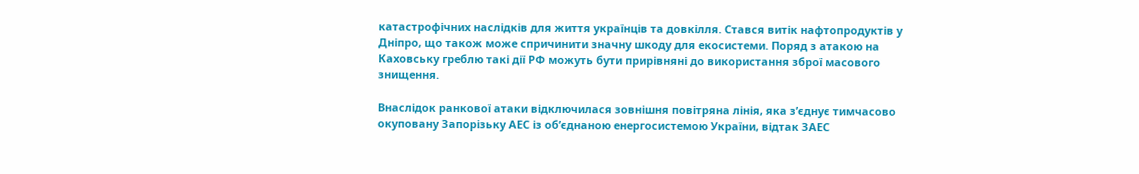катастрофічних наслідків для життя українців та довкілля. Стався витік нафтопродуктів у Дніпро, що також може спричинити значну шкоду для екосистеми. Поряд з атакою на Каховську греблю такі дії РФ можуть бути прирівняні до використання зброї масового знищення.

Внаслідок ранкової атаки відключилася зовнішня повітряна лінія, яка з’єднує тимчасово окуповану Запорізьку АЕС із об’єднаною енергосистемою України, відтак ЗАЕС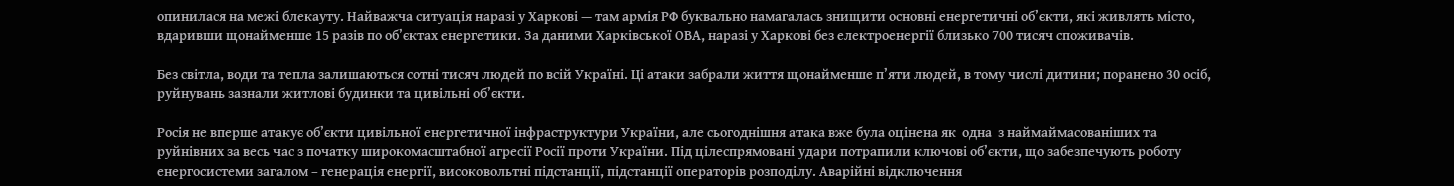опинилася на межі блекауту. Найважча ситуація наразі у Харкові — там армія РФ буквально намагалась знищити основні енергетичні об’єкти, які живлять місто, вдаривши щонайменше 15 разів по об’єктах енергетики. За даними Харківської ОВА, наразі у Харкові без електроенергії близько 700 тисяч споживачів.

Без світла, води та тепла залишаються сотні тисяч людей по всій Україні. Ці атаки забрали життя щонайменше п’яти людей, в тому числі дитини; поранено 30 осіб, руйнувань зазнали житлові будинки та цивільні об’єкти.

Росія не вперше атакує об’єкти цивільної енергетичної інфраструктури України, але сьогоднішня атака вже була оцінена як  одна  з наймаймасованіших та руйнівних за весь час з початку широкомасштабної агресії Росії проти України. Під цілеспрямовані удари потрапили ключові об’єкти, що забезпечують роботу енергосистеми загалом – генерація енергії, високовольтні підстанції, підстанції операторів розподілу. Аварійні відключення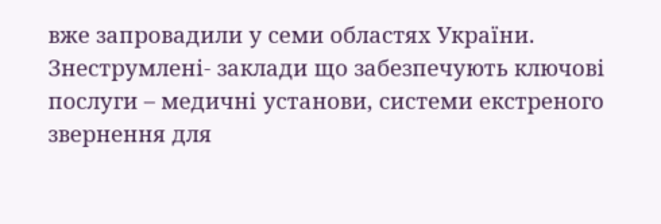вже запровадили у семи областях України. Знеструмлені- заклади що забезпечують ключові послуги – медичні установи, системи екстреного звернення для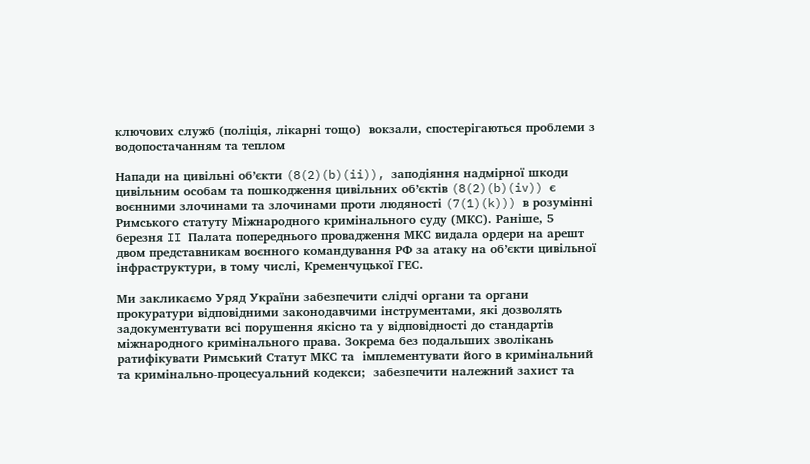ключових служб (поліція, лікарні тощо)  вокзали, спостерігаються проблеми з водопостачанням та теплом

Напади на цивільні об’єкти (8(2)(b)(ii)), заподіяння надмірної шкоди цивільним особам та пошкодження цивільних об’єктів (8(2)(b)(iv)) є воєнними злочинами та злочинами проти людяності (7(1)(k))) в розумінні Римського статуту Міжнародного кримінального суду (МКС). Раніше, 5 березня II Палата попереднього провадження МКС видала ордери на арешт двом представникам воєнного командування РФ за атаку на об’єкти цивільної інфраструктури, в тому числі, Кременчуцької ГЕС.

Ми закликаємо Уряд України забезпечити слідчі органи та органи прокуратури відповідними законодавчими інструментами, які дозволять задокументувати всі порушення якісно та у відповідності до стандартів міжнародного кримінального права. Зокрема без подальших зволікань ратифікувати Римський Статут МКС та  імплементувати його в кримінальний та кримінально-процесуальний кодекси;  забезпечити належний захист та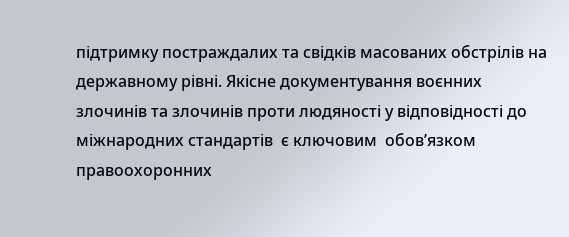підтримку постраждалих та свідків масованих обстрілів на державному рівні. Якісне документування воєнних злочинів та злочинів проти людяності у відповідності до міжнародних стандартів  є ключовим  обов’язком правоохоронних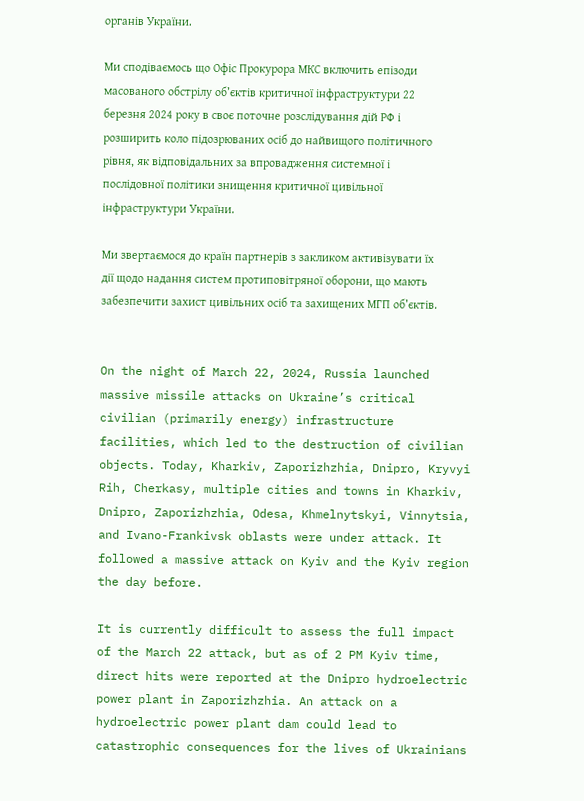органів України.

Ми сподіваємось що Офіс Прокурора МКС включить епізоди масованого обстрілу об’єктів критичної інфраструктури 22 березня 2024 року в своє поточне розслідування дій РФ і розширить коло підозрюваних осіб до найвищого політичного рівня, як відповідальних за впровадження системної і послідовної політики знищення критичної цивільної інфраструктури України.

Ми звертаємося до країн партнерів з закликом активізувати їх дії щодо надання систем протиповітряної оборони, що мають забезпечити захист цивільних осіб та захищених МГП об’єктів.


On the night of March 22, 2024, Russia launched massive missile attacks on Ukraine’s critical civilian (primarily energy) infrastructure facilities, which led to the destruction of civilian objects. Today, Kharkiv, Zaporizhzhia, Dnipro, Kryvyi Rih, Cherkasy, multiple cities and towns in Kharkiv, Dnipro, Zaporizhzhia, Odesa, Khmelnytskyi, Vinnytsia, and Ivano-Frankivsk oblasts were under attack. It followed a massive attack on Kyiv and the Kyiv region the day before.

It is currently difficult to assess the full impact of the March 22 attack, but as of 2 PM Kyiv time, direct hits were reported at the Dnipro hydroelectric power plant in Zaporizhzhia. An attack on a hydroelectric power plant dam could lead to catastrophic consequences for the lives of Ukrainians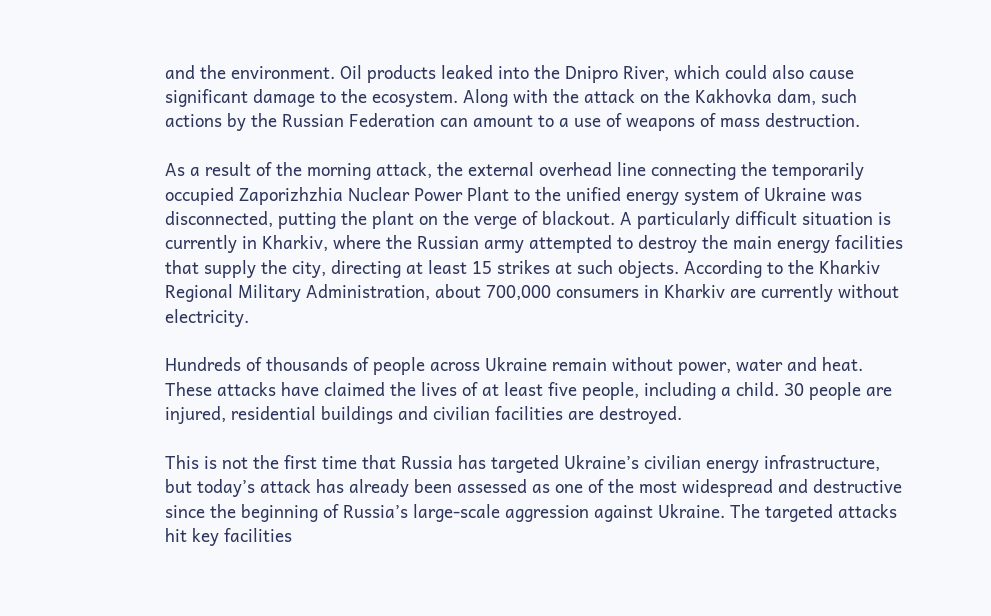and the environment. Oil products leaked into the Dnipro River, which could also cause significant damage to the ecosystem. Along with the attack on the Kakhovka dam, such actions by the Russian Federation can amount to a use of weapons of mass destruction.

As a result of the morning attack, the external overhead line connecting the temporarily occupied Zaporizhzhia Nuclear Power Plant to the unified energy system of Ukraine was disconnected, putting the plant on the verge of blackout. A particularly difficult situation is currently in Kharkiv, where the Russian army attempted to destroy the main energy facilities that supply the city, directing at least 15 strikes at such objects. According to the Kharkiv Regional Military Administration, about 700,000 consumers in Kharkiv are currently without electricity.

Hundreds of thousands of people across Ukraine remain without power, water and heat. These attacks have claimed the lives of at least five people, including a child. 30 people are injured, residential buildings and civilian facilities are destroyed.

This is not the first time that Russia has targeted Ukraine’s civilian energy infrastructure, but today’s attack has already been assessed as one of the most widespread and destructive since the beginning of Russia’s large-scale aggression against Ukraine. The targeted attacks hit key facilities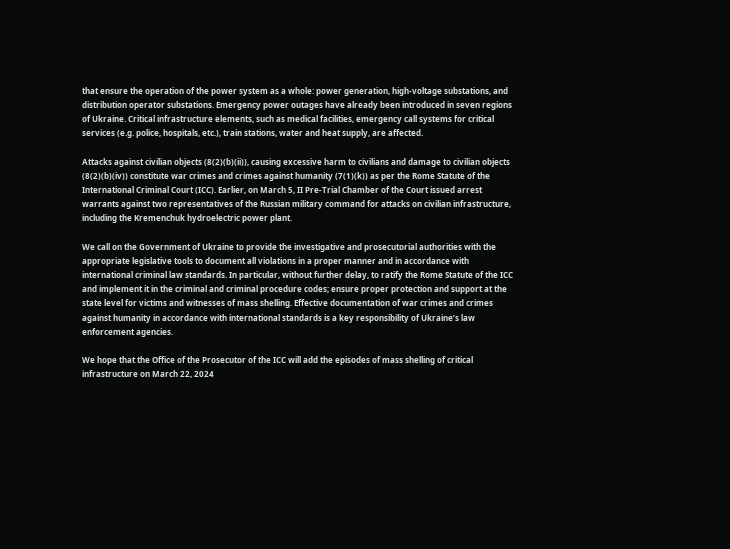that ensure the operation of the power system as a whole: power generation, high-voltage substations, and distribution operator substations. Emergency power outages have already been introduced in seven regions of Ukraine. Critical infrastructure elements, such as medical facilities, emergency call systems for critical services (e.g. police, hospitals, etc.), train stations, water and heat supply, are affected.

Attacks against civilian objects (8(2)(b)(ii)), causing excessive harm to civilians and damage to civilian objects (8(2)(b)(iv)) constitute war crimes and crimes against humanity (7(1)(k)) as per the Rome Statute of the International Criminal Court (ICC). Earlier, on March 5, II Pre-Trial Chamber of the Court issued arrest warrants against two representatives of the Russian military command for attacks on civilian infrastructure, including the Kremenchuk hydroelectric power plant.

We call on the Government of Ukraine to provide the investigative and prosecutorial authorities with the appropriate legislative tools to document all violations in a proper manner and in accordance with international criminal law standards. In particular, without further delay, to ratify the Rome Statute of the ICC and implement it in the criminal and criminal procedure codes; ensure proper protection and support at the state level for victims and witnesses of mass shelling. Effective documentation of war crimes and crimes against humanity in accordance with international standards is a key responsibility of Ukraine’s law enforcement agencies.

We hope that the Office of the Prosecutor of the ICC will add the episodes of mass shelling of critical infrastructure on March 22, 2024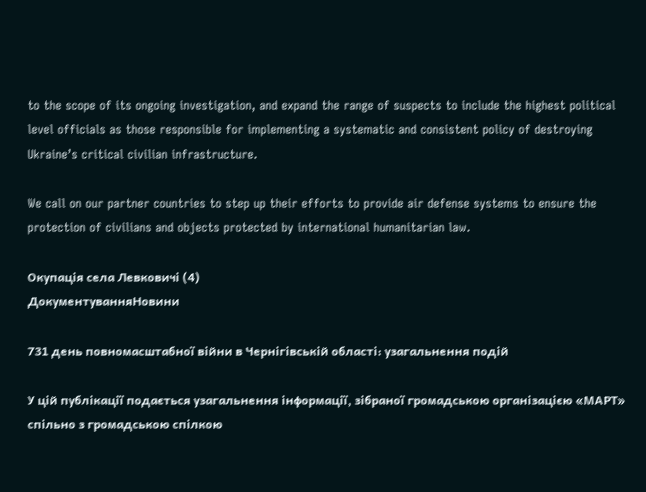to the scope of its ongoing investigation, and expand the range of suspects to include the highest political level officials as those responsible for implementing a systematic and consistent policy of destroying Ukraine’s critical civilian infrastructure.

We call on our partner countries to step up their efforts to provide air defense systems to ensure the protection of civilians and objects protected by international humanitarian law.

Окупація села Левковичі (4)
ДокументуванняНовини

731 день повномасштабної війни в Чернігівській області: узагальнення подій

У цій публікації подається узагальнення інформації, зібраної громадською організацією «МАРТ» спільно з громадською спілкою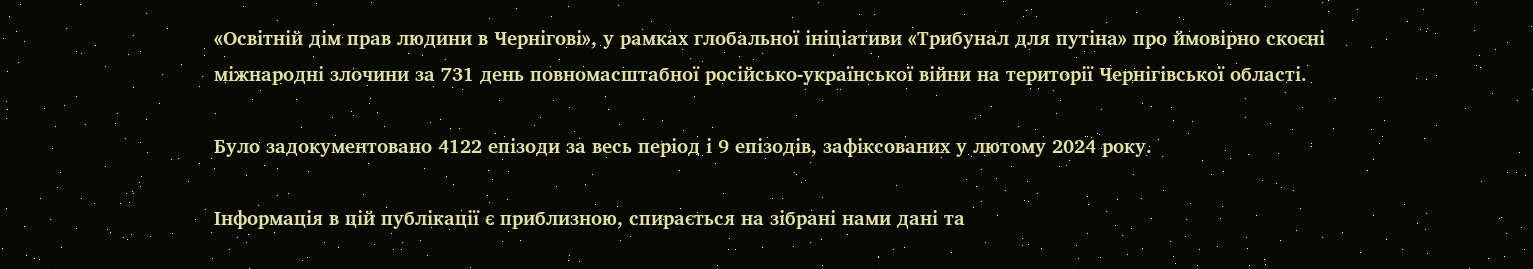«Освітній дім прав людини в Чернігові», у рамках глобальної ініціативи «Трибунал для путіна» про ймовірно скоєні міжнародні злочини за 731 день повномасштабної російсько-української війни на території Чернігівської області.

Було задокументовано 4122 епізоди за весь період і 9 епізодів, зафіксованих у лютому 2024 року.

Інформація в цій публікації є приблизною, спирається на зібрані нами дані та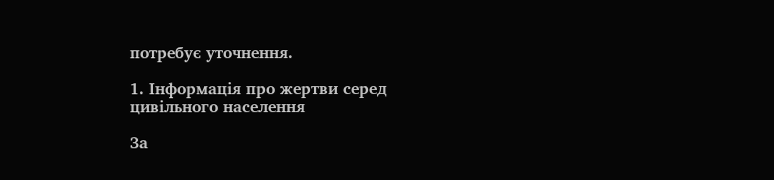потребує уточнення.

1. Інформація про жертви серед цивільного населення

За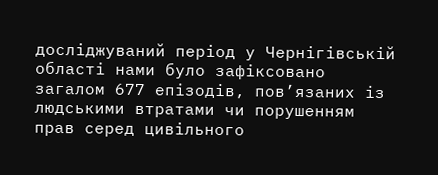досліджуваний період у Чернігівській області нами було зафіксовано загалом 677 епізодів, пов’язаних із людськими втратами чи порушенням прав серед цивільного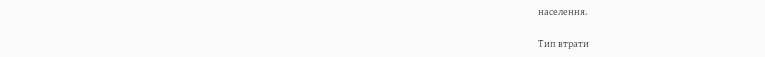населення.

Тип втрати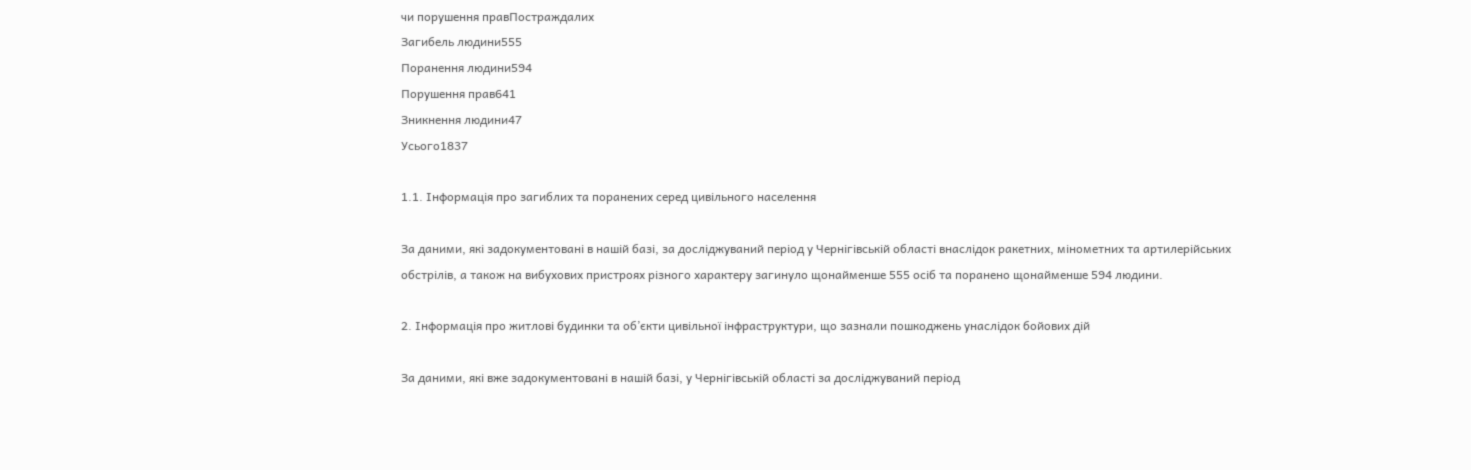чи порушення правПостраждалих
Загибель людини555
Поранення людини594
Порушення прав641
Зникнення людини47
Усього1837

1.1. Інформація про загиблих та поранених серед цивільного населення

За даними, які задокументовані в нашій базі, за досліджуваний період у Чернігівській області внаслідок ракетних, мінометних та артилерійських обстрілів, а також на вибухових пристроях різного характеру загинуло щонайменше 555 осіб та поранено щонайменше 594 людини.

2. Інформація про житлові будинки та об’єкти цивільної інфраструктури, що зазнали пошкоджень унаслідок бойових дій

За даними, які вже задокументовані в нашій базі, у Чернігівській області за досліджуваний період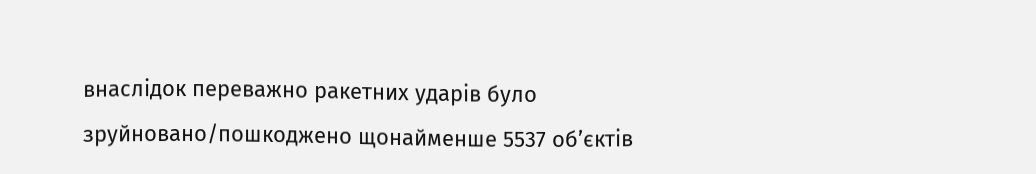внаслідок переважно ракетних ударів було зруйновано/пошкоджено щонайменше 5537 об’єктів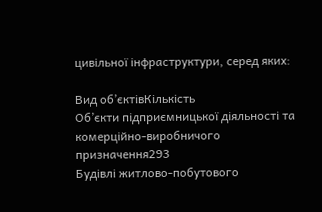цивільної інфраструктури, серед яких:

Вид об’єктівКількість
Об’єкти підприємницької діяльності та комерційно-виробничого призначення293
Будівлі житлово-побутового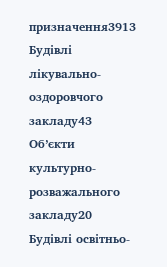призначення3913
Будівлі лікувально-оздоровчого закладу43
Об’єкти культурно-розважального закладу20
Будівлі освітньо-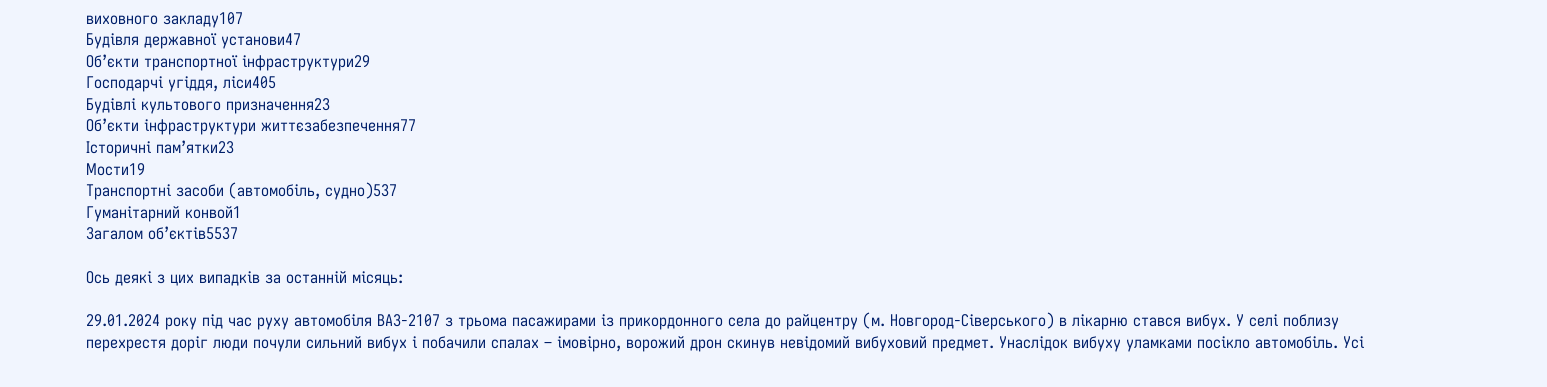виховного закладу107
Будівля державної установи47
Об’єкти транспортної інфраструктури29
Господарчі угіддя, ліси405
Будівлі культового призначення23
Об’єкти інфраструктури життєзабезпечення77
Історичні пам’ятки23
Мости19
Транспортні засоби (автомобіль, судно)537
Гуманітарний конвой1
Загалом об’єктів5537

Ось деякі з цих випадків за останній місяць:

29.01.2024 року під час руху автомобіля ВАЗ-2107 з трьома пасажирами із прикордонного села до райцентру (м. Новгород-Сіверського) в лікарню стався вибух. У селі поблизу перехрестя доріг люди почули сильний вибух і побачили спалах – імовірно, ворожий дрон скинув невідомий вибуховий предмет. Унаслідок вибуху уламками посікло автомобіль. Усі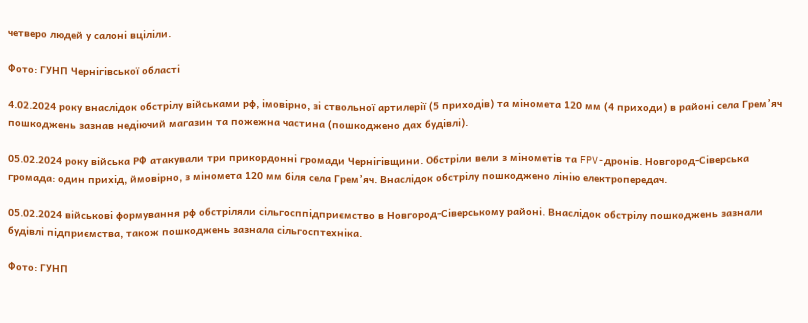четверо людей у салоні вціліли.

Фото: ГУНП Чернігівської області

4.02.2024 року внаслідок обстрілу військами рф, імовірно, зі ствольної артилерії (5 приходів) та міномета 120 мм (4 приходи) в районі села Грем’яч пошкоджень зазнав недіючий магазин та пожежна частина (пошкоджено дах будівлі).

05.02.2024 року війська РФ атакували три прикордонні громади Чернігівщини. Обстріли вели з мінометів та FPV-дронів. Новгород-Сіверська громада: один прихід, ймовірно, з міномета 120 мм біля села Грем’яч. Внаслідок обстрілу пошкоджено лінію електропередач.

05.02.2024 військові формування рф обстріляли сільгосппідприємство в Новгород-Сіверському районі. Внаслідок обстрілу пошкоджень зазнали будівлі підприємства, також пошкоджень зазнала сільгосптехніка.

Фото: ГУНП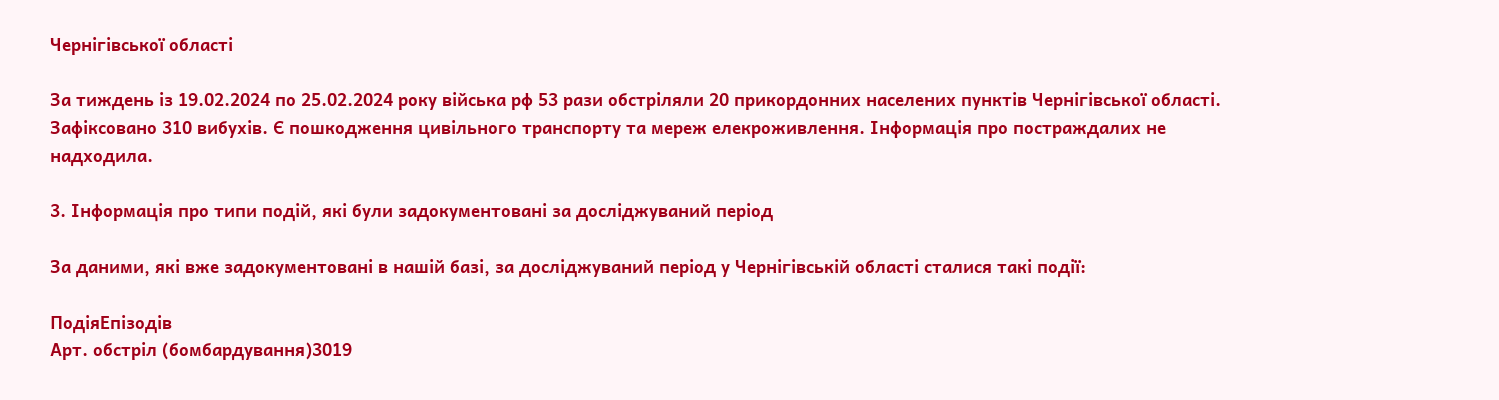Чернігівської області

За тиждень із 19.02.2024 по 25.02.2024 року війська рф 53 рази обстріляли 20 прикордонних населених пунктів Чернігівської області. Зафіксовано 310 вибухів. Є пошкодження цивільного транспорту та мереж елекроживлення. Інформація про постраждалих не надходила.

3. Інформація про типи подій, які були задокументовані за досліджуваний період

За даними, які вже задокументовані в нашій базі, за досліджуваний період у Чернігівській області сталися такі події:

ПодіяЕпізодів
Арт. обстріл (бомбардування)3019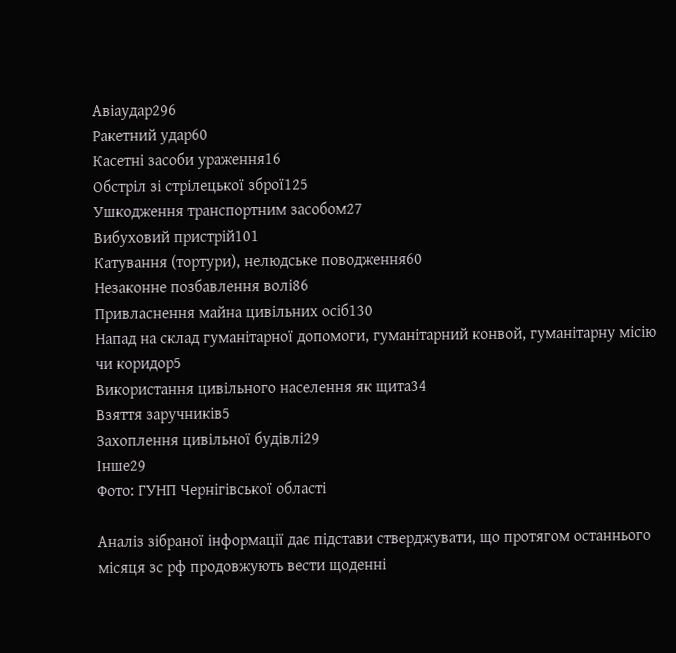Авіаудар296
Ракетний удар60
Касетні засоби ураження16
Обстріл зі стрілецької зброї125
Ушкодження транспортним засобом27
Вибуховий пристрій101
Катування (тортури), нелюдське поводження60
Незаконне позбавлення волі86
Привласнення майна цивільних осіб130
Напад на склад гуманітарної допомоги, гуманітарний конвой, гуманітарну місію чи коридор5
Використання цивільного населення як щита34
Взяття заручників5
Захоплення цивільної будівлі29
Інше29
Фото: ГУНП Чернігівської області

Аналіз зібраної інформації дає підстави стверджувати, що протягом останнього місяця зс рф продовжують вести щоденні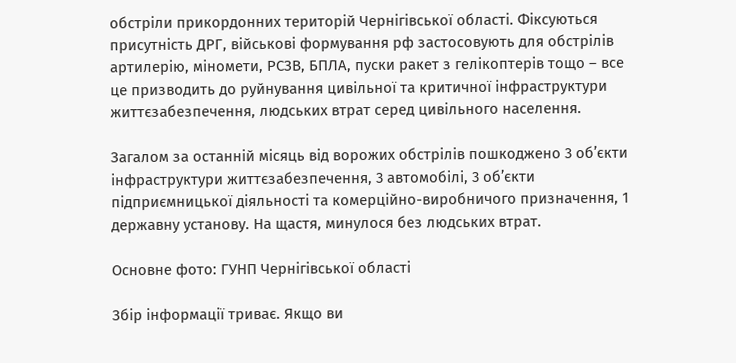обстріли прикордонних територій Чернігівської області. Фіксуються присутність ДРГ, військові формування рф застосовують для обстрілів артилерію, міномети, РСЗВ, БПЛА, пуски ракет з гелікоптерів тощо – все це призводить до руйнування цивільної та критичної інфраструктури життєзабезпечення, людських втрат серед цивільного населення.

Загалом за останній місяць від ворожих обстрілів пошкоджено 3 об’єкти інфраструктури життєзабезпечення, 3 автомобілі, 3 об’єкти підприємницької діяльності та комерційно-виробничого призначення, 1 державну установу. На щастя, минулося без людських втрат.

Основне фото: ГУНП Чернігівської області

Збір інформації триває. Якщо ви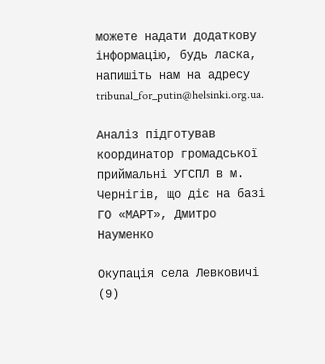можете надати додаткову інформацію, будь ласка, напишіть нам на адресу tribunal_for_putin@helsinki.org.ua.

Аналіз підготував координатор громадської приймальні УГСПЛ в м. Чернігів, що діє на базі ГО «МАРТ», Дмитро Науменко

Окупація села Левковичі (9)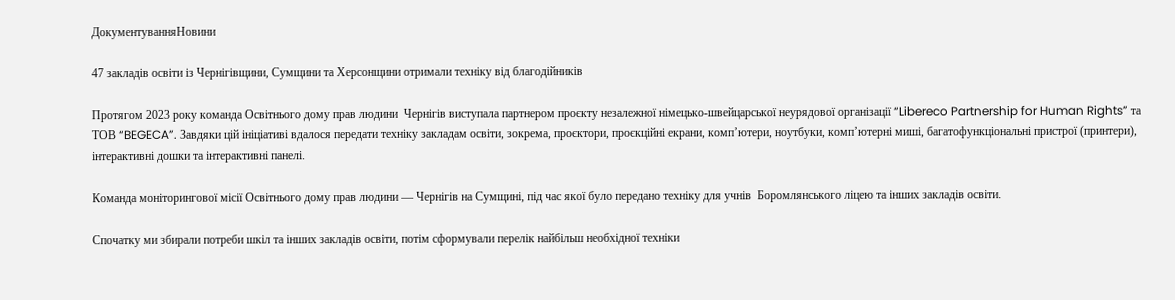ДокументуванняНовини

47 закладів освіти із Чернігівщини, Сумщини та Херсонщини отримали техніку від благодійників

Протягом 2023 року команда Освітнього дому прав людини  Чернігів виступала партнером проєкту незалежної німецько-швейцарської неурядової організації “Libereco Partnership for Human Rights” та ТОВ “BEGECA”. Завдяки цій ініціативі вдалося передати техніку закладам освіти, зокрема, проєктори, проєкційні екрани, комп’ютери, ноутбуки, комп’ютерні миші, багатофункціональні пристрої (принтери), інтерактивні дошки та інтерактивні панелі.

Команда моніторингової місії Освітнього дому прав людини — Чернігів на Сумщині, під час якої було передано техніку для учнів  Боромлянського ліцею та інших закладів освіти.

Спочатку ми збирали потреби шкіл та інших закладів освіти, потім сформували перелік найбільш необхідної техніки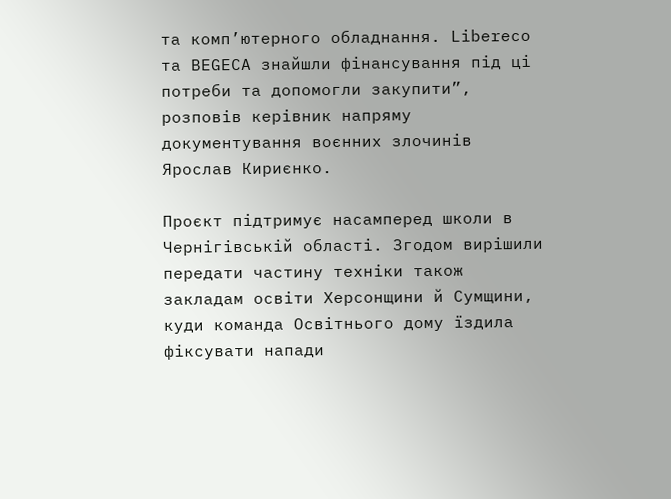та комп’ютерного обладнання. Libereco та BEGECA знайшли фінансування під ці потреби та допомогли закупити”, розповів керівник напряму документування воєнних злочинів Ярослав Кириєнко.

Проєкт підтримує насамперед школи в Чернігівській області. Згодом вирішили передати частину техніки також закладам освіти Херсонщини й Сумщини, куди команда Освітнього дому їздила фіксувати напади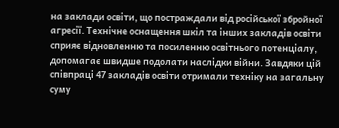на заклади освіти, що постраждали від російської збройної агресії. Технічне оснащення шкіл та інших закладів освіти сприяє відновленню та посиленню освітнього потенціалу, допомагає швидше подолати наслідки війни. Завдяки цій співпраці 47 закладів освіти отримали техніку на загальну суму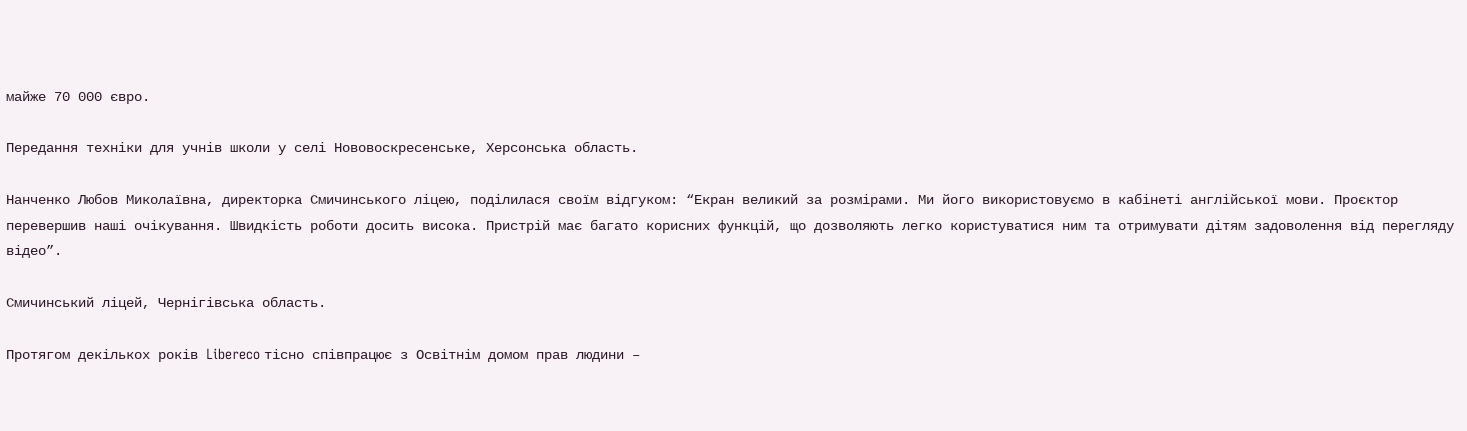майже 70 000 євро.

Передання техніки для учнів школи у селі Нововоскресенське, Херсонська область.

Нанченко Любов Миколаївна, директорка Смичинського ліцею, поділилася своїм відгуком: “Екран великий за розмірами. Ми його використовуємо в кабінеті англійської мови. Проєктор  перевершив наші очікування. Швидкість роботи досить висока. Пристрій має багато корисних функцій, що дозволяють легко користуватися ним та отримувати дітям задоволення від перегляду відео”.

Смичинський ліцей, Чернігівська область.

Протягом декількох років Libereco тісно співпрацює з Освітнім домом прав людини –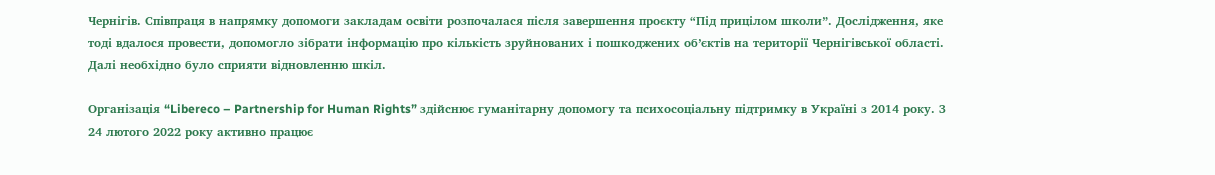Чернігів. Співпраця в напрямку допомоги закладам освіти розпочалася після завершення проєкту “Під прицілом школи”. Дослідження, яке тоді вдалося провести, допомогло зібрати інформацію про кількість зруйнованих і пошкоджених об’єктів на території Чернігівської області. Далі необхідно було сприяти відновленню шкіл.

Організація “Libereco – Partnership for Human Rights” здійснює гуманітарну допомогу та психосоціальну підтримку в Україні з 2014 року. З 24 лютого 2022 року активно працює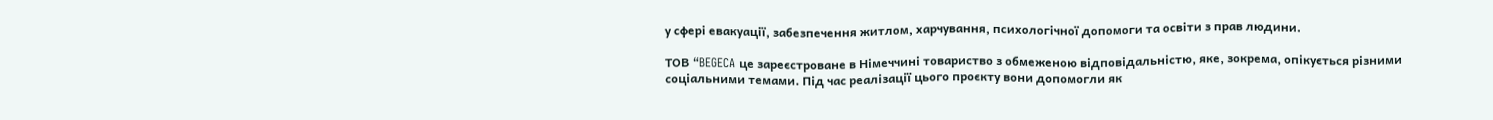у сфері евакуації, забезпечення житлом, харчування, психологічної допомоги та освіти з прав людини.

ТОВ “BEGECA це зареєстроване в Німеччині товариство з обмеженою відповідальністю, яке, зокрема, опікується різними соціальними темами. Під час реалізації цього проєкту вони допомогли як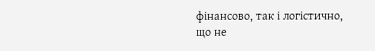фінансово, так і логістично, що не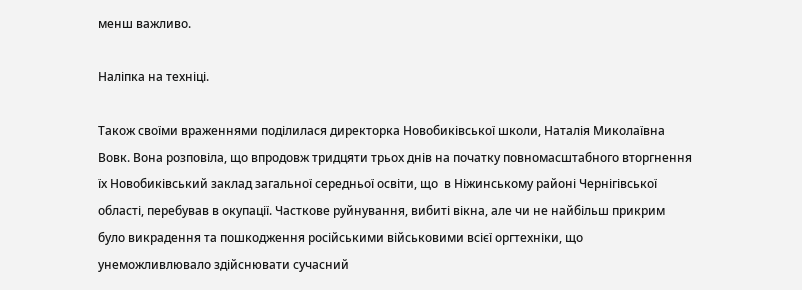менш важливо.

Наліпка на техніці.

Також своїми враженнями поділилася директорка Новобиківської школи, Наталія Миколаївна Вовк. Вона розповіла, що впродовж тридцяти трьох днів на початку повномасштабного вторгнення їх Новобиківський заклад загальної середньої освіти, що  в Ніжинському районі Чернігівської області, перебував в окупації. Часткове руйнування, вибиті вікна, але чи не найбільш прикрим було викрадення та пошкодження російськими військовими всієї оргтехніки, що унеможливлювало здійснювати сучасний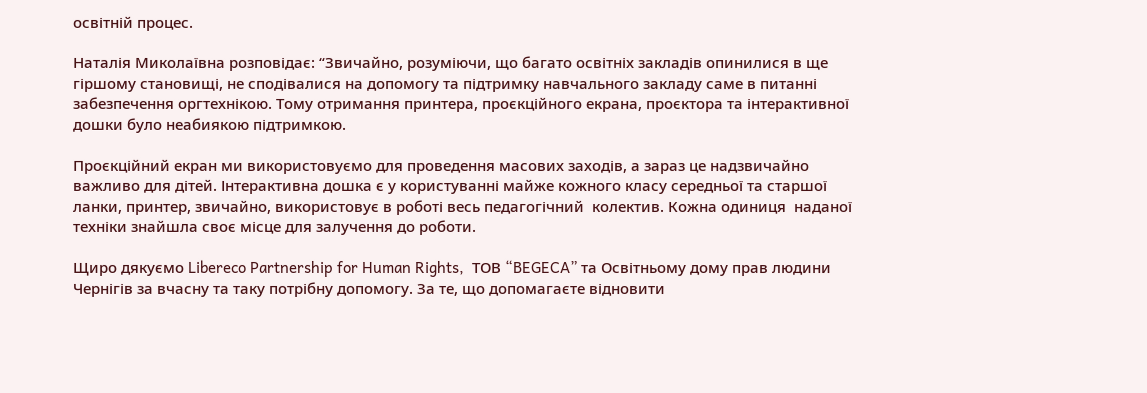освітній процес.

Наталія Миколаївна розповідає: “Звичайно, розуміючи, що багато освітніх закладів опинилися в ще гіршому становищі, не сподівалися на допомогу та підтримку навчального закладу саме в питанні забезпечення оргтехнікою. Тому отримання принтера, проєкційного екрана, проєктора та інтерактивної дошки було неабиякою підтримкою.

Проєкційний екран ми використовуємо для проведення масових заходів, а зараз це надзвичайно важливо для дітей. Інтерактивна дошка є у користуванні майже кожного класу середньої та старшої ланки, принтер, звичайно, використовує в роботі весь педагогічний  колектив. Кожна одиниця  наданої техніки знайшла своє місце для залучення до роботи.

Щиро дякуємо Libereco Partnership for Human Rights,  ТОВ “BEGECA” та Освітньому дому прав людини  Чернігів за вчасну та таку потрібну допомогу. За те, що допомагаєте відновити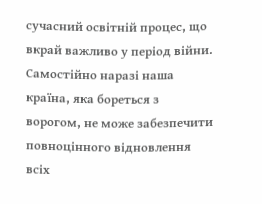сучасний освітній процес, що вкрай важливо у період війни. Самостійно наразі наша країна, яка бореться з ворогом, не може забезпечити повноцінного відновлення всіх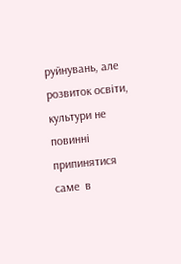руйнувань, але розвиток освіти, культури не повинні припинятися саме  в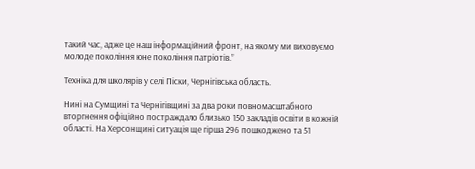такий час, адже це наш інформаційний фронт, на якому ми виховуємо молоде покоління юне покоління патріотів.”

Техніка для школярів у селі Піски, Чернігівська область.

Нині на Сумщині та Чернігівщині за два роки повномасштабного вторгнення офіційно постраждало близько 150 закладів освіти в кожній області. На Херсонщині ситуація ще гірша 296 пошкоджено та 51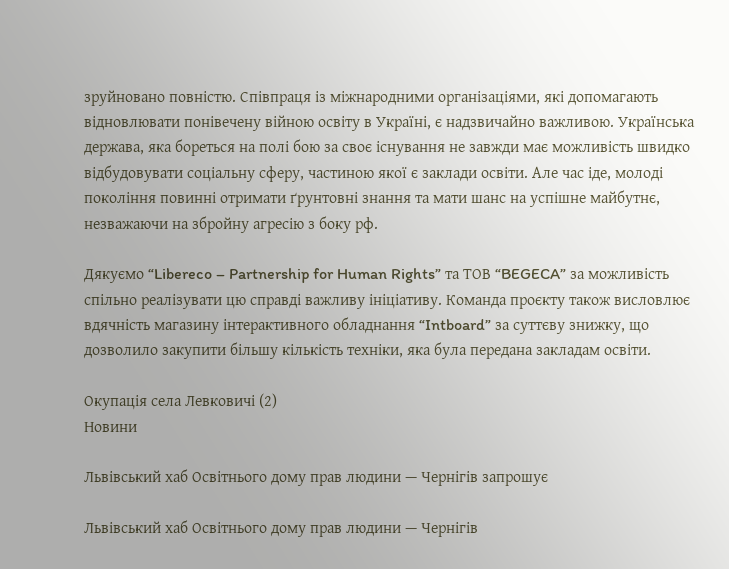зруйновано повністю. Співпраця із міжнародними організаціями, які допомагають відновлювати понівечену війною освіту в Україні, є надзвичайно важливою. Українська держава, яка бореться на полі бою за своє існування не завжди має можливість швидко відбудовувати соціальну сферу, частиною якої є заклади освіти. Але час іде, молоді покоління повинні отримати ґрунтовні знання та мати шанс на успішне майбутнє, незважаючи на збройну агресію з боку рф.

Дякуємо “Libereco – Partnership for Human Rights” та ТОВ “BEGECA” за можливість спільно реалізувати цю справді важливу ініціативу. Команда проєкту також висловлює вдячність магазину інтерактивного обладнання “Intboard” за суттєву знижку, що дозволило закупити більшу кількість техніки, яка була передана закладам освіти.

Окупація села Левковичі (2)
Новини

Львівський хаб Освітнього дому прав людини — Чернігів запрошує

Львівський хаб Освітнього дому прав людини — Чернігів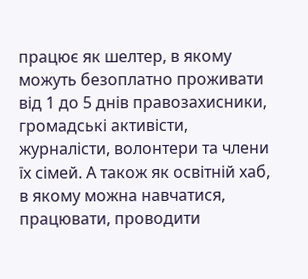працює як шелтер, в якому можуть безоплатно проживати від 1 до 5 днів правозахисники, громадські активісти, журналісти, волонтери та члени їх сімей. А також як освітній хаб, в якому можна навчатися, працювати, проводити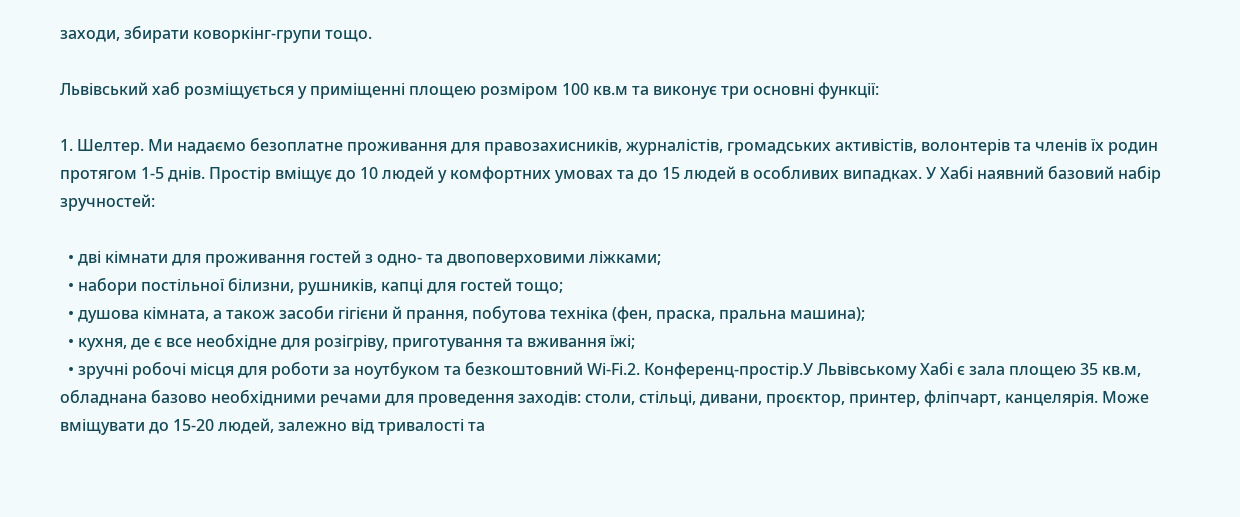заходи, збирати коворкінг-групи тощо.

Львівський хаб розміщується у приміщенні площею розміром 100 кв.м та виконує три основні функції:

1. Шелтер. Ми надаємо безоплатне проживання для правозахисників, журналістів, громадських активістів, волонтерів та членів їх родин протягом 1-5 днів. Простір вміщує до 10 людей у комфортних умовах та до 15 людей в особливих випадках. У Хабі наявний базовий набір зручностей:

  • дві кімнати для проживання гостей з одно- та двоповерховими ліжками;
  • набори постільної білизни, рушників, капці для гостей тощо;
  • душова кімната, а також засоби гігієни й прання, побутова техніка (фен, праска, пральна машина);
  • кухня, де є все необхідне для розігріву, приготування та вживання їжі;
  • зручні робочі місця для роботи за ноутбуком та безкоштовний Wі-Fі.2. Конференц-простір.У Львівському Хабі є зала площею 35 кв.м, обладнана базово необхідними речами для проведення заходів: столи, стільці, дивани, проєктор, принтер, фліпчарт, канцелярія. Може вміщувати до 15-20 людей, залежно від тривалості та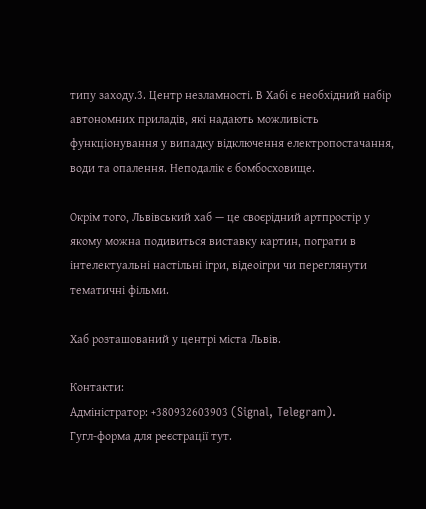типу заходу.3. Центр незламності. В Хабі є необхідний набір автономних приладів, які надають можливість функціонування у випадку відключення електропостачання, води та опалення. Неподалік є бомбосховище.

Окрім того, Львівський хаб — це своєрідний артпростір у якому можна подивиться виставку картин, пограти в інтелектуальні настільні ігри, відеоігри чи переглянути тематичні фільми.

Хаб розташований у центрі міста Львів.

Контакти:
Адміністратор: +380932603903 (Signal, Telegram).
Гугл-форма для реєстрації тут.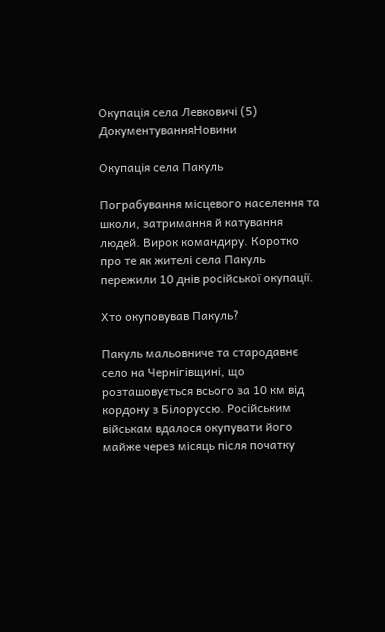Окупація села Левковичі (5)
ДокументуванняНовини

Окупація села Пакуль

Пограбування місцевого населення та школи, затримання й катування людей. Вирок командиру. Коротко про те як жителі села Пакуль пережили 10 днів російської окупації.

Хто окуповував Пакуль?

Пакуль мальовниче та стародавнє село на Чернігівщині, що розташовується всього за 10 км від кордону з Білоруссю. Російським військам вдалося окупувати його майже через місяць після початку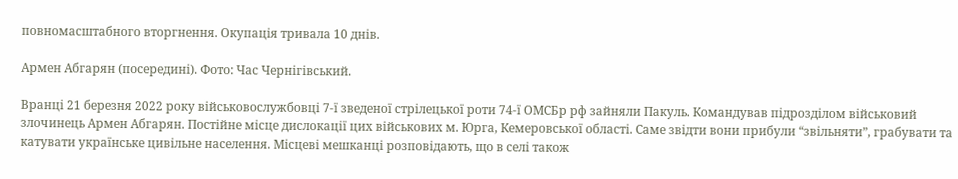повномасштабного вторгнення. Окупація тривала 10 днів.

Армен Абгарян (посередині). Фото: Час Чернігівський.

Вранці 21 березня 2022 року військовослужбовці 7-ї зведеної стрілецької роти 74-ї ОМСБр рф зайняли Пакуль. Командував підрозділом військовий злочинець Армен Абгарян. Постійне місце дислокації цих військових м. Юрга, Кемеровської області. Саме звідти вони прибули “звільняти”, грабувати та катувати українське цивільне населення. Місцеві мешканці розповідають, що в селі також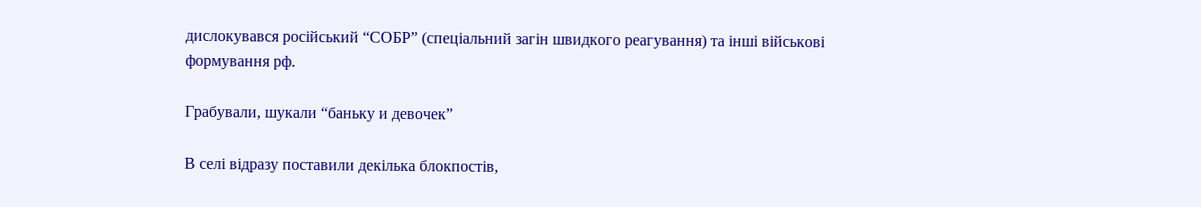дислокувався російський “СОБР” (спеціальний загін швидкого реагування) та інші військові формування рф.

Грабували, шукали “баньку и девочек”

В селі відразу поставили декілька блокпостів,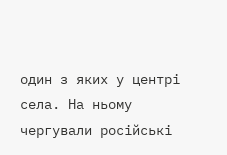один з яких у центрі села. На ньому чергували російські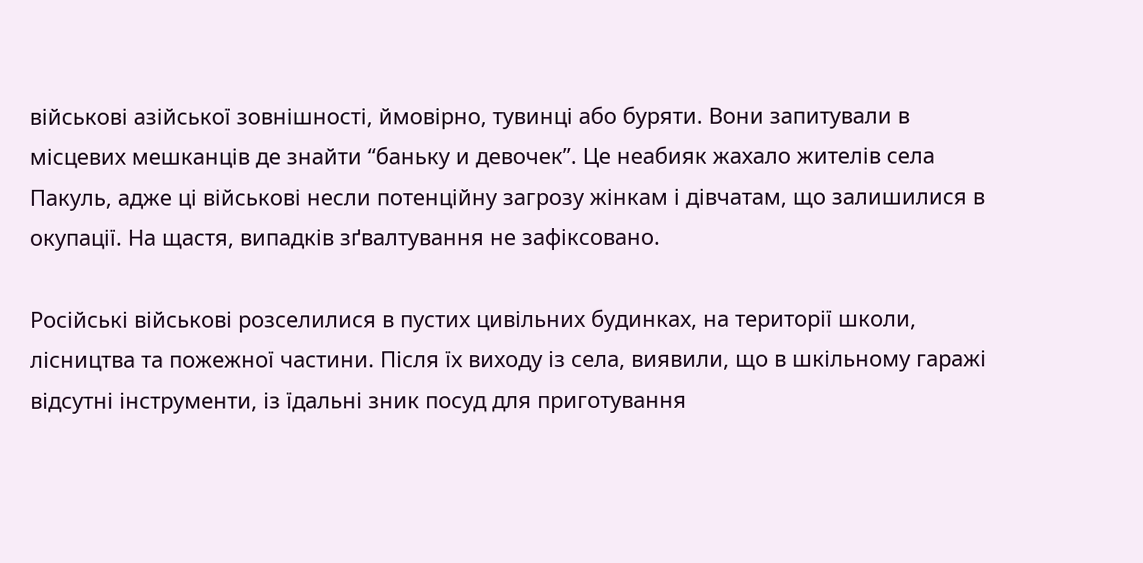військові азійської зовнішності, ймовірно, тувинці або буряти. Вони запитували в місцевих мешканців де знайти “баньку и девочек”. Це неабияк жахало жителів села Пакуль, адже ці військові несли потенційну загрозу жінкам і дівчатам, що залишилися в окупації. На щастя, випадків зґвалтування не зафіксовано.

Російські військові розселилися в пустих цивільних будинках, на території школи, лісництва та пожежної частини. Після їх виходу із села, виявили, що в шкільному гаражі відсутні інструменти, із їдальні зник посуд для приготування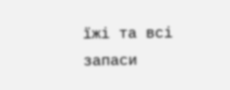їжі та всі запаси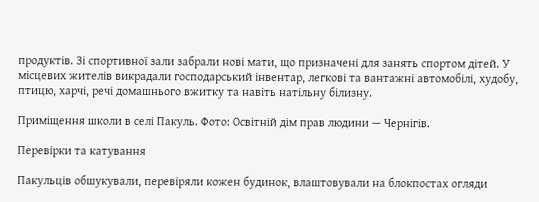продуктів. Зі спортивної зали забрали нові мати, що призначені для занять спортом дітей. У місцевих жителів викрадали господарський інвентар, легкові та вантажні автомобілі, худобу, птицю, харчі, речі домашнього вжитку та навіть натільну білизну.

Приміщення школи в селі Пакуль. Фото: Освітній дім прав людини — Чернігів.

Перевірки та катування

Пакульців обшукували, перевіряли кожен будинок, влаштовували на блокпостах огляди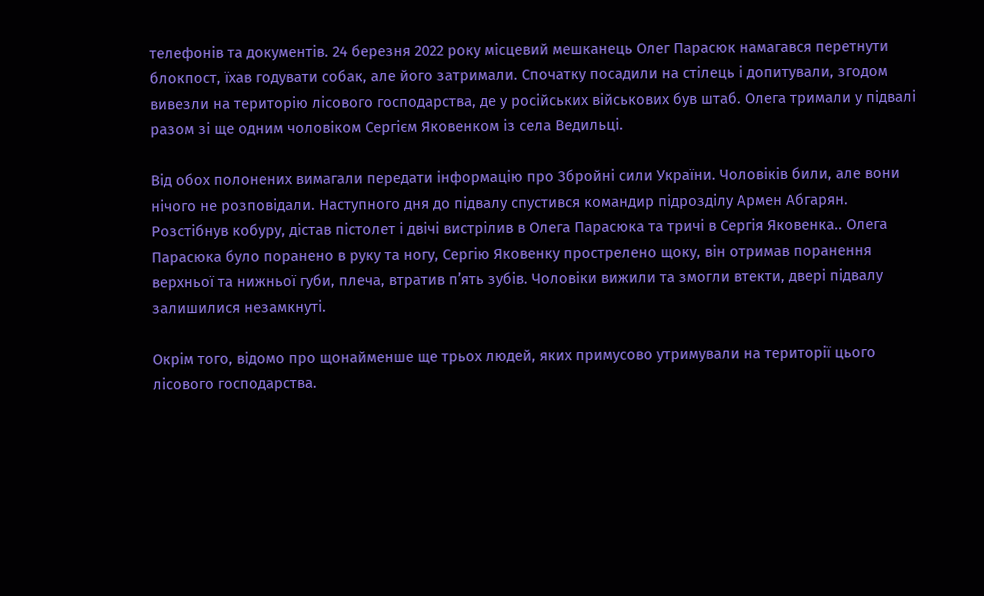телефонів та документів. 24 березня 2022 року місцевий мешканець Олег Парасюк намагався перетнути блокпост, їхав годувати собак, але його затримали. Спочатку посадили на стілець і допитували, згодом вивезли на територію лісового господарства, де у російських військових був штаб. Олега тримали у підвалі разом зі ще одним чоловіком Сергієм Яковенком із села Ведильці.

Від обох полонених вимагали передати інформацію про Збройні сили України. Чоловіків били, але вони нічого не розповідали. Наступного дня до підвалу спустився командир підрозділу Армен Абгарян. Розстібнув кобуру, дістав пістолет і двічі вистрілив в Олега Парасюка та тричі в Сергія Яковенка.. Олега Парасюка було поранено в руку та ногу, Сергію Яковенку прострелено щоку, він отримав поранення верхньої та нижньої губи, плеча, втратив п’ять зубів. Чоловіки вижили та змогли втекти, двері підвалу залишилися незамкнуті.

Окрім того, відомо про щонайменше ще трьох людей, яких примусово утримували на території цього лісового господарства.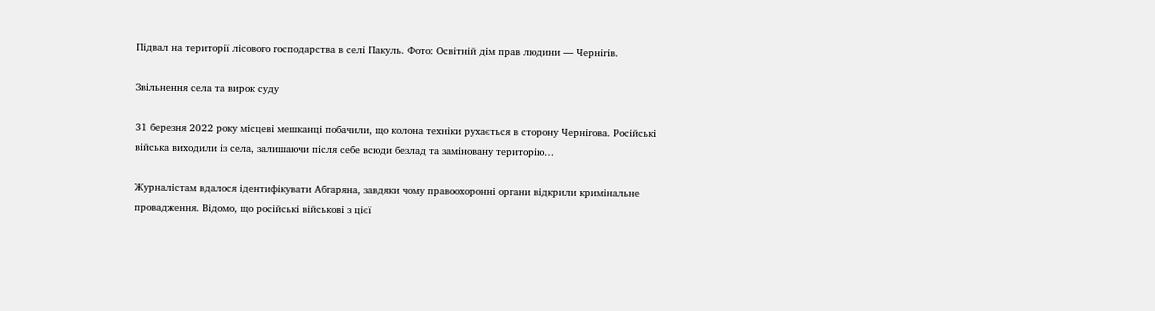Підвал на території лісового господарства в селі Пакуль. Фото: Освітній дім прав людини — Чернігів.

Звільнення села та вирок суду

31 березня 2022 року місцеві мешканці побачили, що колона техніки рухається в сторону Чернігова. Російські війська виходили із села, залишаючи після себе всюди безлад та заміновану територію…

Журналістам вдалося ідентифікувати Абгаряна, завдяки чому правоохоронні органи відкрили кримінальне провадження. Відомо, що російські військові з цієї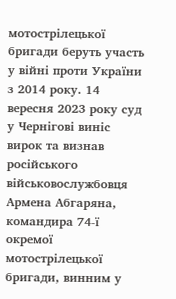мотострілецької бригади беруть участь у війні проти України з 2014 року. 14 вересня 2023 року суд у Чернігові виніс вирок та визнав російського військовослужбовця Армена Абгаряна, командира 74-ї окремої мотострілецької бригади, винним у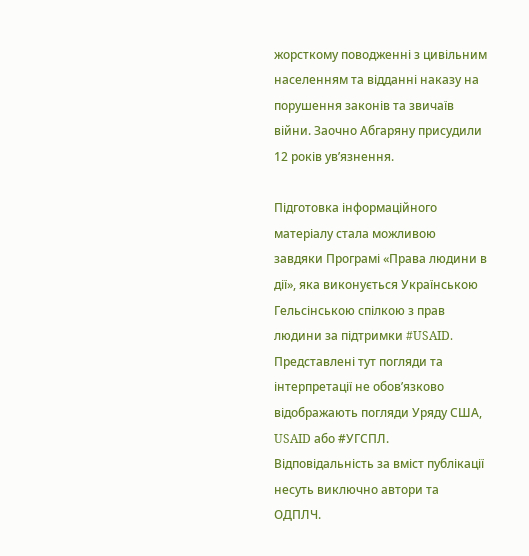жорсткому поводженні з цивільним населенням та відданні наказу на порушення законів та звичаїв війни. Заочно Абгаряну присудили 12 років увʼязнення.

Підготовка інформаційного матеріалу стала можливою завдяки Програмі «Права людини в дії», яка виконується Українською Гельсінською спілкою з прав людини за підтримки #USAID. Представлені тут погляди та інтерпретації не обов’язково відображають погляди Уряду США, USAID або #УГСПЛ. Відповідальність за вміст публікації несуть виключно автори та ОДПЛЧ.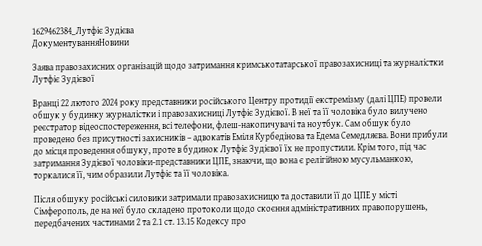1629462384_Лутфіє Зудієва
ДокументуванняНовини

Заява правозахисних організацій щодо затримання кримськотатарської правозахисниці та журналістки Лутфіє Зудієвої

Вранці 22 лютого 2024 року представники російського Центру протидії екстремізму (далі ЦПЕ) провели обшук у будинку журналістки і правозахисниці Лутфіє Зудієвої. В неї та її чоловіка було вилучено реєстратор відеоспостереження, всі телефони, флеш-накопичувачі та ноутбук. Сам обшук було проведено без присутності захисників – адвокатів Еміля Курбедінова та Едема Семедляєва. Вони прибули до місця проведення обшуку, проте в будинок Лутфіє Зудієвої їх не пропустили. Крім того, під час затримання Зудієвої чоловіки-представники ЦПЕ, знаючи, що вона є релігійною мусульманкою, торкалися її, чим образили Лутфіє та її чоловіка.

Після обшуку російські силовики затримали правозахисницю та доставили її до ЦПЕ у місті Сімферополь, де на неї було складено протоколи щодо скоєння адміністративних правопорушень, передбачених частинами 2 та 2.1 ст. 13.15 Кодексу про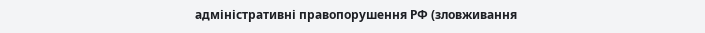адміністративні правопорушення РФ (зловживання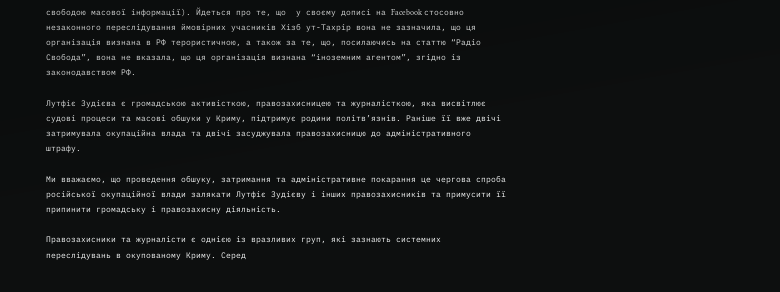свободою масової інформації). Йдеться про те, що  у своєму дописі на Facebook стосовно незаконного переслідування ймовірних учасників Хізб ут-Тахрір вона не зазначила, що ця організація визнана в РФ терористичною, а також за те, що, посилаючись на статтю “Радіо Свобода”, вона не вказала, що ця організація визнана “іноземним агентом”, згідно із законодавством РФ.

Лутфіє Зудієва є громадською активісткою, правозахисницею та журналісткою, яка висвітлює судові процеси та масові обшуки у Криму, підтримує родини політв’язнів. Раніше її вже двічі затримувала окупаційна влада та двічі засуджувала правозахисницю до адміністративного штрафу.

Ми вважаємо, що проведення обшуку, затримання та адміністративне покарання це чергова спроба російської окупаційної влади залякати Лутфіє Зудієву і інших правозахисників та примусити її припинити громадську і правозахисну діяльність.

Правозахисники та журналісти є однією із вразливих груп, які зазнають системних переслідувань в окупованому Криму. Серед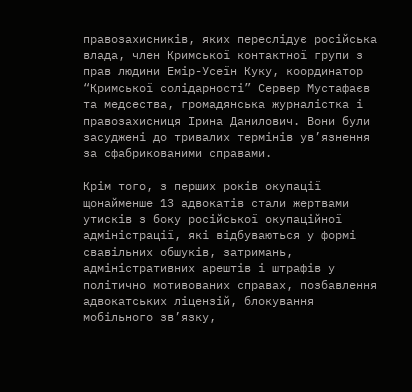правозахисників, яких переслідує російська влада, член Кримської контактної групи з прав людини Емір-Усеїн Куку, координатор “Кримської солідарності” Сервер Мустафаєв та медсества, громадянська журналістка і правозахисниця Ірина Данилович. Вони були засуджені до тривалих термінів ув’язнення за сфабрикованими справами.

Крім того, з перших років окупації щонайменше 13 адвокатів стали жертвами утисків з боку російської окупаційної адміністрації, які відбуваються у формі свавільних обшуків, затримань, адміністративних арештів і штрафів у політично мотивованих справах, позбавлення адвокатських ліцензій, блокування мобільного зв’язку,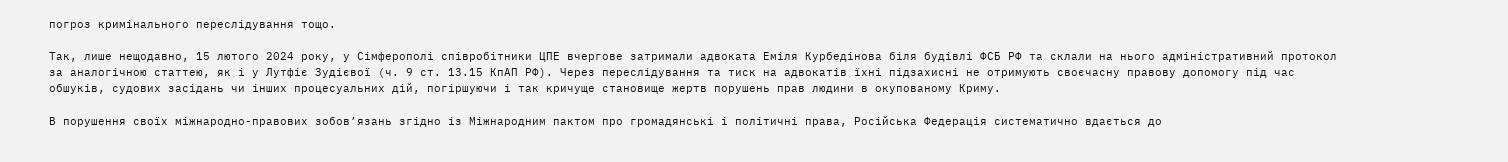погроз кримінального переслідування тощо.

Так, лише нещодавно, 15 лютого 2024 року, у Сімферополі співробітники ЦПЕ вчергове затримали адвоката Еміля Курбедінова біля будівлі ФСБ РФ та склали на нього адміністративний протокол за аналогічною статтею, як і у Лутфіє Зудієвої (ч. 9 ст. 13.15 КпАП РФ). Через переслідування та тиск на адвокатів їхні підзахисні не отримують своєчасну правову допомогу під час обшуків, судових засідань чи інших процесуальних дій, погіршуючи і так кричуще становище жертв порушень прав людини в окупованому Криму.

В порушення своїх міжнародно-правових зобов’язань згідно із Міжнародним пактом про громадянські і політичні права, Російська Федерація систематично вдається до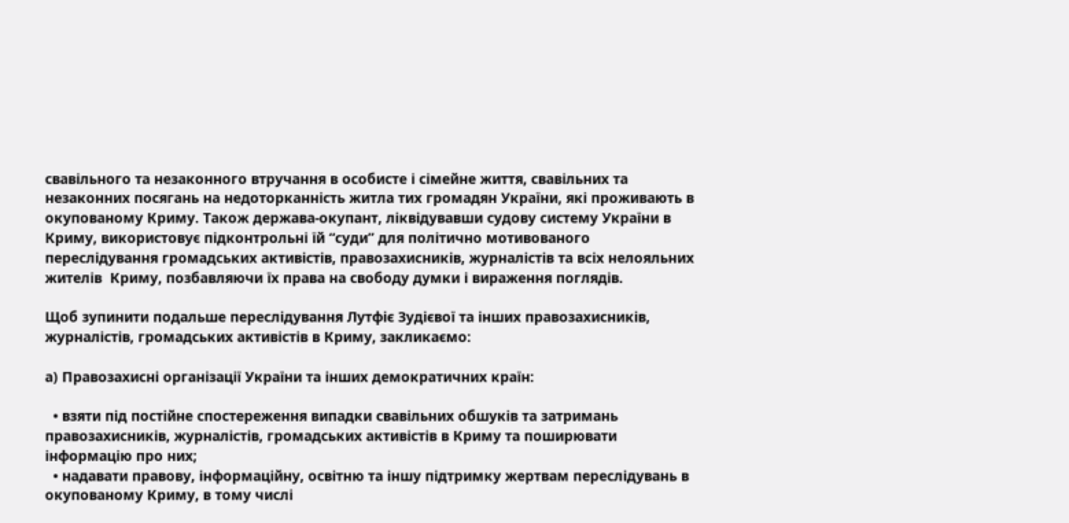свавільного та незаконного втручання в особисте і сімейне життя, свавільних та незаконних посягань на недоторканність житла тих громадян України, які проживають в окупованому Криму. Також держава-окупант, ліквідувавши судову систему України в Криму, використовує підконтрольні їй “суди” для політично мотивованого переслідування громадських активістів, правозахисників, журналістів та всіх нелояльних жителів  Криму, позбавляючи їх права на свободу думки і вираження поглядів.

Щоб зупинити подальше переслідування Лутфіє Зудієвої та інших правозахисників, журналістів, громадських активістів в Криму, закликаємо:

а) Правозахисні організації України та інших демократичних країн:

  • взяти під постійне спостереження випадки свавільних обшуків та затримань правозахисників, журналістів, громадських активістів в Криму та поширювати інформацію про них;
  • надавати правову, інформаційну, освітню та іншу підтримку жертвам переслідувань в окупованому Криму, в тому числі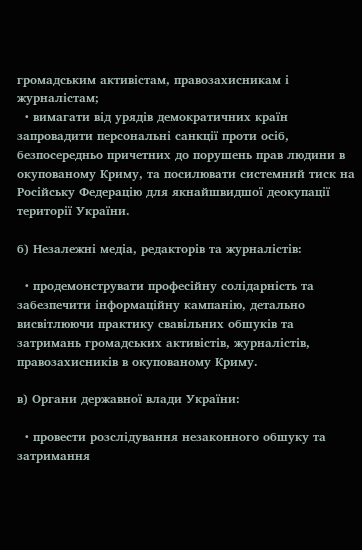громадським активістам, правозахисникам і журналістам;
  • вимагати від урядів демократичних країн запровадити персональні санкції проти осіб, безпосередньо причетних до порушень прав людини в окупованому Криму, та посилювати системний тиск на Російську Федерацію для якнайшвидшої деокупації території України.

б) Незалежні медіа, редакторів та журналістів:

  • продемонструвати професійну солідарність та забезпечити інформаційну кампанію, детально висвітлюючи практику свавільних обшуків та затримань громадських активістів, журналістів, правозахисників в окупованому Криму.

в) Органи державної влади України:

  • провести розслідування незаконного обшуку та затримання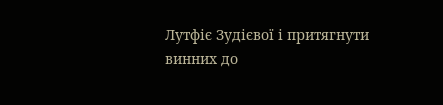Лутфіє Зудієвої і притягнути винних до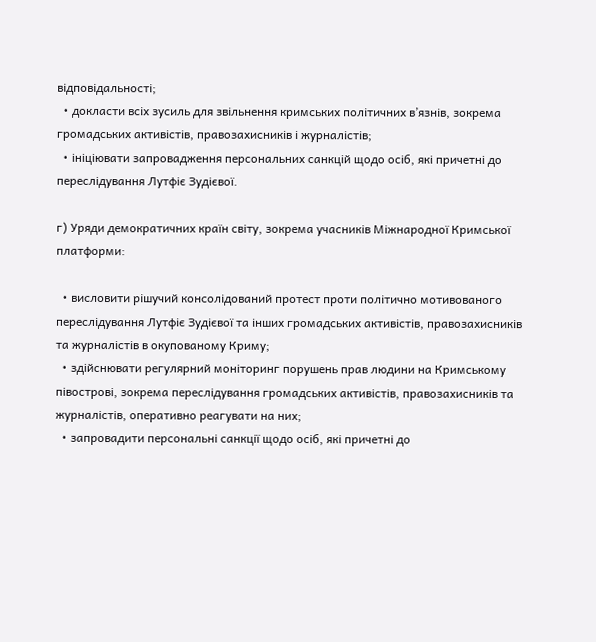відповідальності;
  • докласти всіх зусиль для звільнення кримських політичних в’язнів, зокрема громадських активістів, правозахисників і журналістів;
  • ініціювати запровадження персональних санкцій щодо осіб, які причетні до переслідування Лутфіє Зудієвої.

г) Уряди демократичних країн світу, зокрема учасників Міжнародної Кримської платформи:

  • висловити рішучий консолідований протест проти політично мотивованого переслідування Лутфіє Зудієвої та інших громадських активістів, правозахисників та журналістів в окупованому Криму;
  • здійснювати регулярний моніторинг порушень прав людини на Кримському півострові, зокрема переслідування громадських активістів, правозахисників та журналістів, оперативно реагувати на них;
  • запровадити персональні санкції щодо осіб, які причетні до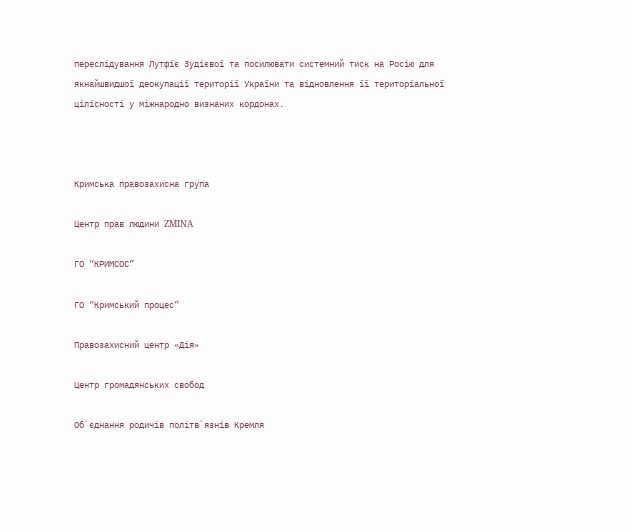переслідування Лутфіє Зудієвої та посилювати системний тиск на Росію для якнайшвидшої деокупації території України та відновлення її територіальної цілісності у міжнародно визнаних кордонах.



Кримська правозахисна група

Центр прав людини ZMINA

ГО “КРИМСОС”

ГО “Кримський процес”

Правозахисний центр «Дія»

Центр громадянських свобод

Обʼєднання родичів політвʼязнів Кремля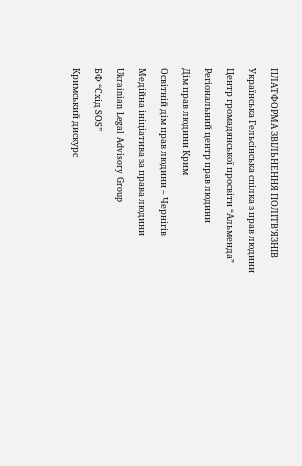ПЛАТФОРМА ЗВІЛЬНЕННЯ ПОЛІТВ’ЯЗНІВ

Українська Гельсінська спілка з прав людини

Центр громадянської просвіти “Альменда”

Регіональний центр прав людини

Дім прав людини Крим

Освітній дім прав людини – Чернігів

Медійна ініціатива за права людини

Ukrainian Legal Advisory Group

БФ “Схід SOS”

Кримський дискурс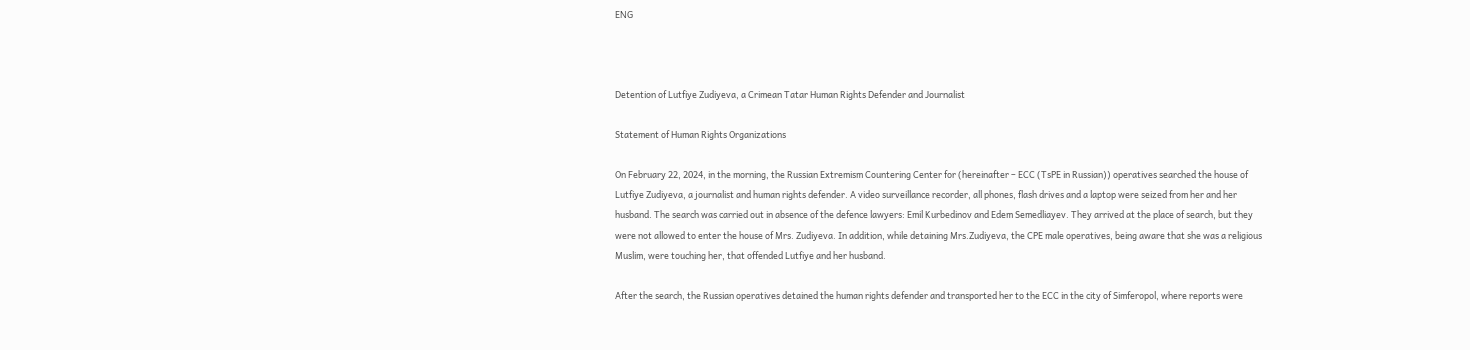ENG



Detention of Lutfiye Zudiyeva, a Crimean Tatar Human Rights Defender and Journalist

Statement of Human Rights Organizations

On February 22, 2024, in the morning, the Russian Extremism Countering Center for (hereinafter – ECC (TsPE in Russian)) operatives searched the house of Lutfiye Zudiyeva, a journalist and human rights defender. A video surveillance recorder, all phones, flash drives and a laptop were seized from her and her husband. The search was carried out in absence of the defence lawyers: Emil Kurbedinov and Edem Semedliayev. They arrived at the place of search, but they were not allowed to enter the house of Mrs. Zudiyeva. In addition, while detaining Mrs.Zudiyeva, the CPE male operatives, being aware that she was a religious Muslim, were touching her, that offended Lutfiye and her husband.

After the search, the Russian operatives detained the human rights defender and transported her to the ECC in the city of Simferopol, where reports were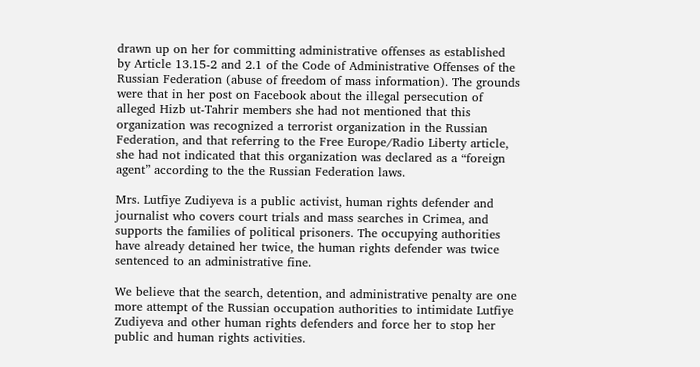drawn up on her for committing administrative offenses as established by Article 13.15-2 and 2.1 of the Code of Administrative Offenses of the Russian Federation (abuse of freedom of mass information). The grounds were that in her post on Facebook about the illegal persecution of alleged Hizb ut-Tahrir members she had not mentioned that this organization was recognized a terrorist organization in the Russian Federation, and that referring to the Free Europe/Radio Liberty article, she had not indicated that this organization was declared as a “foreign agent” according to the the Russian Federation laws.

Mrs. Lutfiye Zudiyeva is a public activist, human rights defender and journalist who covers court trials and mass searches in Crimea, and supports the families of political prisoners. The occupying authorities have already detained her twice, the human rights defender was twice sentenced to an administrative fine.

We believe that the search, detention, and administrative penalty are one more attempt of the Russian occupation authorities to intimidate Lutfiye Zudiyeva and other human rights defenders and force her to stop her public and human rights activities.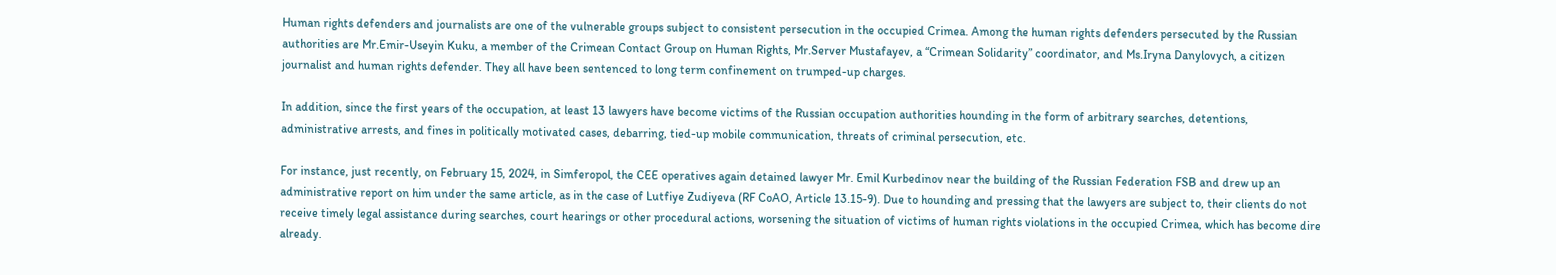Human rights defenders and journalists are one of the vulnerable groups subject to consistent persecution in the occupied Crimea. Among the human rights defenders persecuted by the Russian authorities are Mr.Emir-Useyin Kuku, a member of the Crimean Contact Group on Human Rights, Mr.Server Mustafayev, a “Crimean Solidarity” coordinator, and Ms.Iryna Danylovych, a citizen journalist and human rights defender. They all have been sentenced to long term confinement on trumped-up charges.

In addition, since the first years of the occupation, at least 13 lawyers have become victims of the Russian occupation authorities hounding in the form of arbitrary searches, detentions, administrative arrests, and fines in politically motivated cases, debarring, tied-up mobile communication, threats of criminal persecution, etc.

For instance, just recently, on February 15, 2024, in Simferopol, the CEE operatives again detained lawyer Mr. Emil Kurbedinov near the building of the Russian Federation FSB and drew up an administrative report on him under the same article, as in the case of Lutfiye Zudiyeva (RF CoAO, Article 13.15-9). Due to hounding and pressing that the lawyers are subject to, their clients do not receive timely legal assistance during searches, court hearings or other procedural actions, worsening the situation of victims of human rights violations in the occupied Crimea, which has become dire already.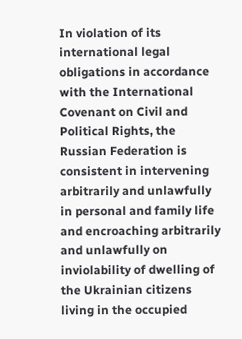In violation of its international legal obligations in accordance with the International Covenant on Civil and Political Rights, the Russian Federation is consistent in intervening arbitrarily and unlawfully in personal and family life and encroaching arbitrarily and unlawfully on inviolability of dwelling of the Ukrainian citizens living in the occupied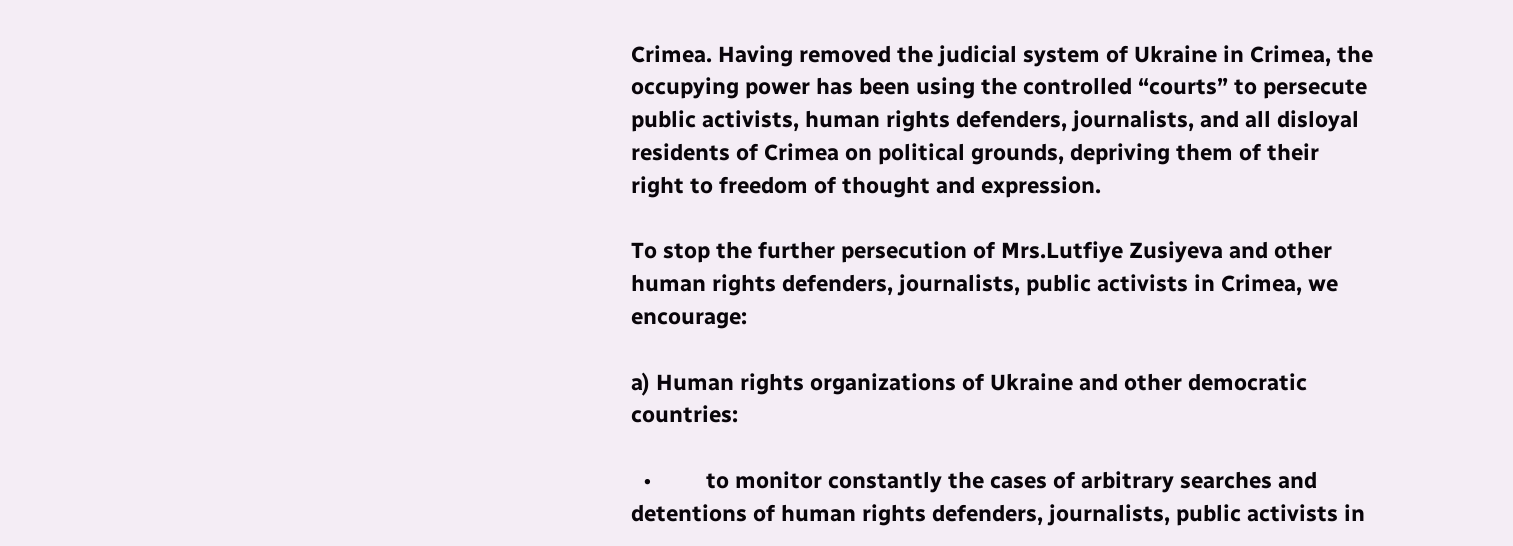Crimea. Having removed the judicial system of Ukraine in Crimea, the occupying power has been using the controlled “courts” to persecute public activists, human rights defenders, journalists, and all disloyal residents of Crimea on political grounds, depriving them of their right to freedom of thought and expression.

To stop the further persecution of Mrs.Lutfiye Zusiyeva and other human rights defenders, journalists, public activists in Crimea, we encourage:

a) Human rights organizations of Ukraine and other democratic countries:

  •         to monitor constantly the cases of arbitrary searches and detentions of human rights defenders, journalists, public activists in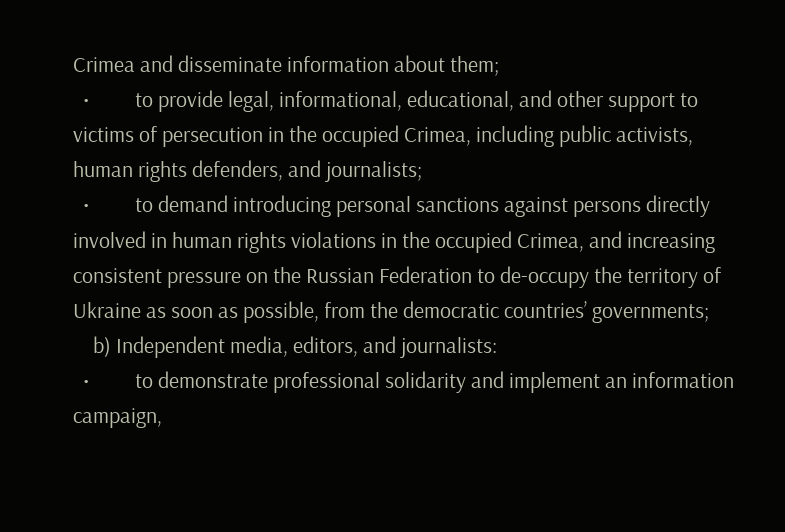Crimea and disseminate information about them;
  •         to provide legal, informational, educational, and other support to victims of persecution in the occupied Crimea, including public activists, human rights defenders, and journalists;
  •         to demand introducing personal sanctions against persons directly involved in human rights violations in the occupied Crimea, and increasing consistent pressure on the Russian Federation to de-occupy the territory of Ukraine as soon as possible, from the democratic countries’ governments;
    b) Independent media, editors, and journalists:
  •         to demonstrate professional solidarity and implement an information campaign,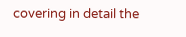covering in detail the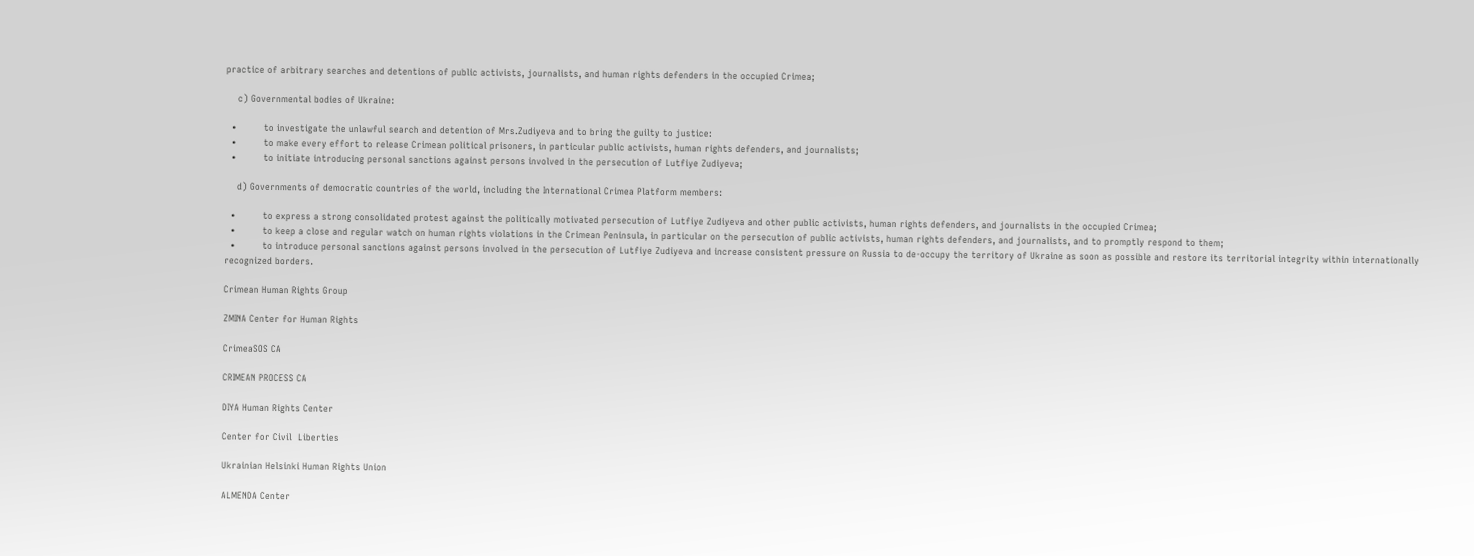practice of arbitrary searches and detentions of public activists, journalists, and human rights defenders in the occupied Crimea;

    c) Governmental bodies of Ukraine:

  •         to investigate the unlawful search and detention of Mrs.Zudiyeva and to bring the guilty to justice:
  •         to make every effort to release Crimean political prisoners, in particular public activists, human rights defenders, and journalists;
  •         to initiate introducing personal sanctions against persons involved in the persecution of Lutfiye Zudiyeva;

    d) Governments of democratic countries of the world, including the International Crimea Platform members:

  •         to express a strong consolidated protest against the politically motivated persecution of Lutfiye Zudiyeva and other public activists, human rights defenders, and journalists in the occupied Crimea;
  •         to keep a close and regular watch on human rights violations in the Crimean Peninsula, in particular on the persecution of public activists, human rights defenders, and journalists, and to promptly respond to them;
  •         to introduce personal sanctions against persons involved in the persecution of Lutfiye Zudiyeva and increase consistent pressure on Russia to de-occupy the territory of Ukraine as soon as possible and restore its territorial integrity within internationally recognized borders.

Crimean Human Rights Group

ZMINA Center for Human Rights

CrimeaSOS CA

CRIMEAN PROCESS CA

DIYA Human Rights Center

Center for Civil  Liberties

Ukrainian Helsinki Human Rights Union

ALMENDA Center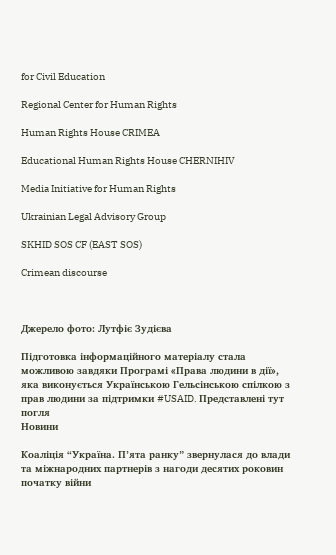for Civil Education

Regional Center for Human Rights

Human Rights House CRIMEA

Educational Human Rights House CHERNIHIV

Media Initiative for Human Rights

Ukrainian Legal Advisory Group

SKHID SOS CF (EAST SOS)

Crimean discourse



Джерело фото: Лутфіє Зудієва

Підготовка інформаційного матеріалу стала можливою завдяки Програмі «Права людини в дії», яка виконується Українською Гельсінською спілкою з прав людини за підтримки #USAID. Представлені тут погля
Новини

Коаліція “Україна. П’ята ранку” звернулася до влади та міжнародних партнерів з нагоди десятих роковин початку війни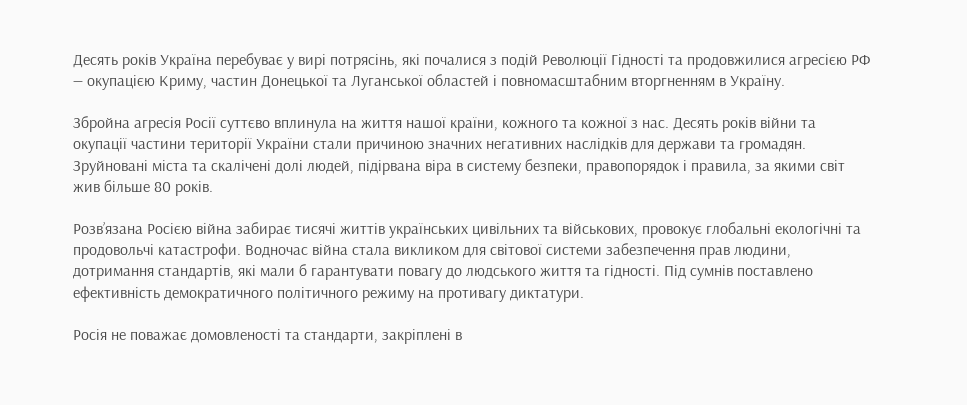Десять років Україна перебуває у вирі потрясінь, які почалися з подій Революції Гідності та продовжилися агресією РФ — окупацією Криму, частин Донецької та Луганської областей і повномасштабним вторгненням в Україну.

Збройна агресія Росії суттєво вплинула на життя нашої країни, кожного та кожної з нас. Десять років війни та окупації частини території України стали причиною значних негативних наслідків для держави та громадян. Зруйновані міста та скалічені долі людей, підірвана віра в систему безпеки, правопорядок і правила, за якими світ жив більше 80 років.

Розв’язана Росією війна забирає тисячі життів українських цивільних та військових, провокує глобальні екологічні та продовольчі катастрофи. Водночас війна стала викликом для світової системи забезпечення прав людини, дотримання стандартів, які мали б гарантувати повагу до людського життя та гідності. Під сумнів поставлено ефективність демократичного політичного режиму на противагу диктатури.

Росія не поважає домовленості та стандарти, закріплені в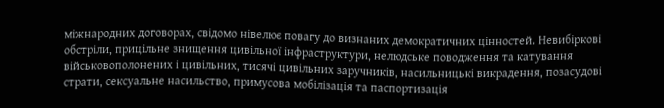міжнародних договорах, свідомо нівелює повагу до визнаних демократичних цінностей. Невибіркові обстріли, прицільне знищення цивільної інфраструктури, нелюдське поводження та катування військовополонених і цивільних, тисячі цивільних заручників, насильницькі викрадення, позасудові страти, сексуальне насильство, примусова мобілізація та паспортизація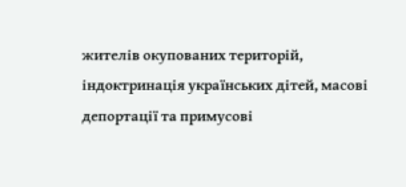жителів окупованих територій, індоктринація українських дітей, масові депортації та примусові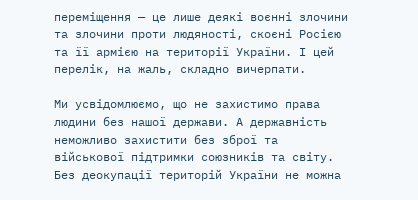переміщення — це лише деякі воєнні злочини та злочини проти людяності, скоєні Росією та її армією на території України. І цей перелік, на жаль, складно вичерпати.

Ми усвідомлюємо, що не захистимо права людини без нашої держави. А державність неможливо захистити без зброї та військової підтримки союзників та світу. Без деокупації територій України не можна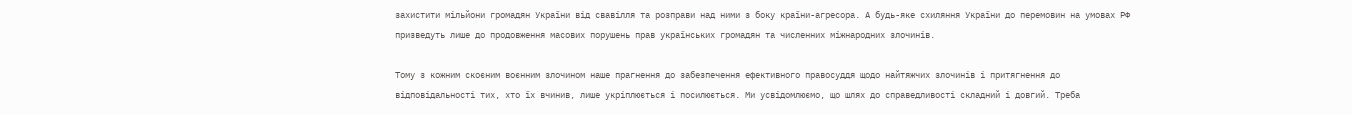захистити мільйони громадян України від свавілля та розправи над ними з боку країни-агресора. А будь-яке схиляння України до перемовин на умовах РФ призведуть лише до продовження масових порушень прав українських громадян та численних міжнародних злочинів.

Тому з кожним скоєним воєнним злочином наше прагнення до забезпечення ефективного правосуддя щодо найтяжчих злочинів і притягнення до відповідальності тих, хто їх вчинив, лише укріплюється і посилюється. Ми усвідомлюємо, що шлях до справедливості складний і довгий. Треба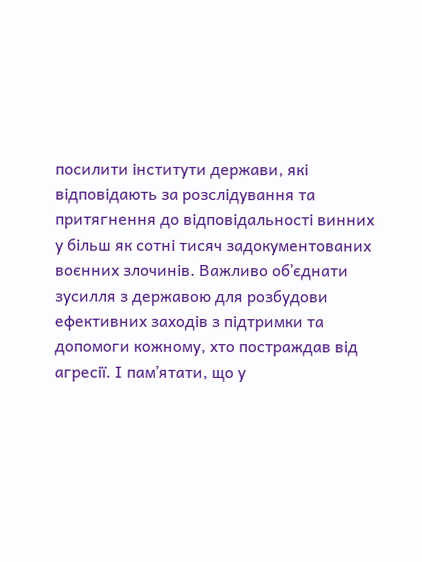посилити інститути держави, які відповідають за розслідування та притягнення до відповідальності винних у більш як сотні тисяч задокументованих воєнних злочинів. Важливо обʼєднати зусилля з державою для розбудови ефективних заходів з підтримки та допомоги кожному, хто постраждав від агресії. І памʼятати, що у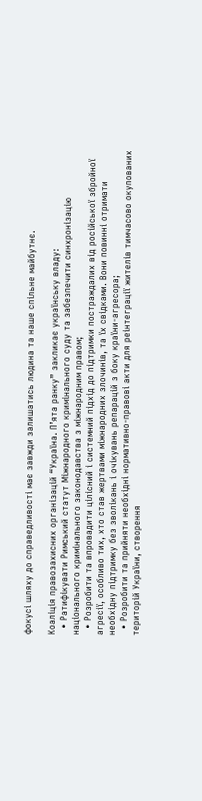фокусі шляху до справедливості має завжди залишатись людина та наше спільне майбутнє.

Коаліція правозахисних організацій “Україна. П’ята ранку” закликає українську владу:
  • Ратифікувати Римський статут Міжнародного кримінального суду та забезпечити синхронізацію національного кримінального законодавства з міжнародним правом;
  • Розробити та впровадити цілісний і системний підхід до підтримки постраждалих від російської збройної агресії, особливо тих, хто став жертвами міжнародних злочинів, та їх свідками. Вони повинні отримати необхідну підтримку без зволікань і очікувань репарацій з боку країни-агресора;
  • Розробити та прийняти необхідні нормативно-правові акти для реінтеграції жителів тимчасово окупованих територій України, створення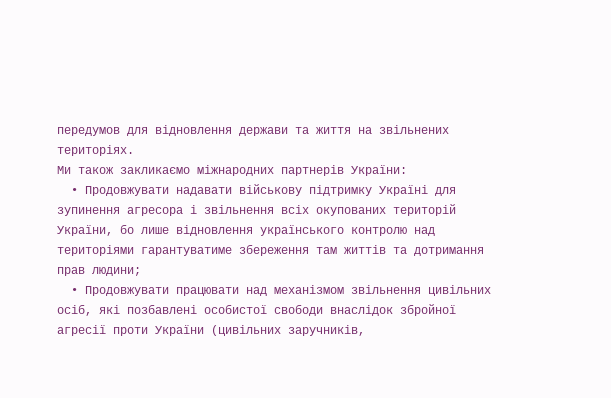передумов для відновлення держави та життя на звільнених територіях.
Ми також закликаємо міжнародних партнерів України:
  • Продовжувати надавати військову підтримку Україні для зупинення агресора і звільнення всіх окупованих територій України, бо лише відновлення українського контролю над територіями гарантуватиме збереження там життів та дотримання прав людини;
  • Продовжувати працювати над механізмом звільнення цивільних осіб, які позбавлені особистої свободи внаслідок збройної агресії проти України (цивільних заручників,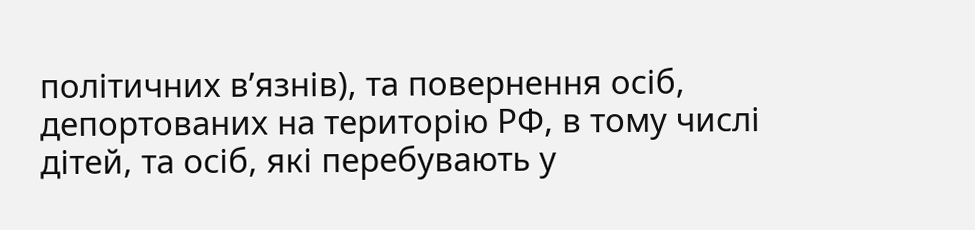політичних в’язнів), та повернення осіб, депортованих на територію РФ, в тому числі дітей, та осіб, які перебувають у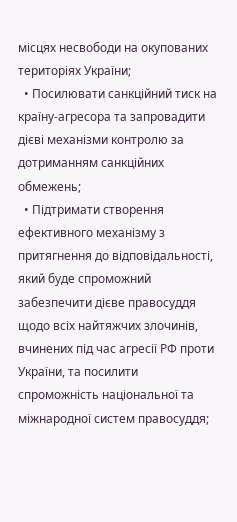місцях несвободи на окупованих територіях України;
  • Посилювати санкційний тиск на країну-агресора та запровадити дієві механізми контролю за дотриманням санкційних обмежень;
  • Підтримати створення ефективного механізму з притягнення до відповідальності, який буде спроможний забезпечити дієве правосуддя щодо всіх найтяжчих злочинів, вчинених під час агресії РФ проти України, та посилити спроможність національної та міжнародної систем правосуддя;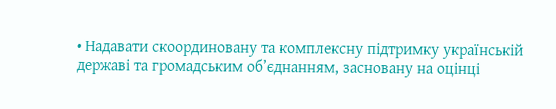• Надавати скоординовану та комплексну підтримку українській державі та громадським об’єднанням, засновану на оцінці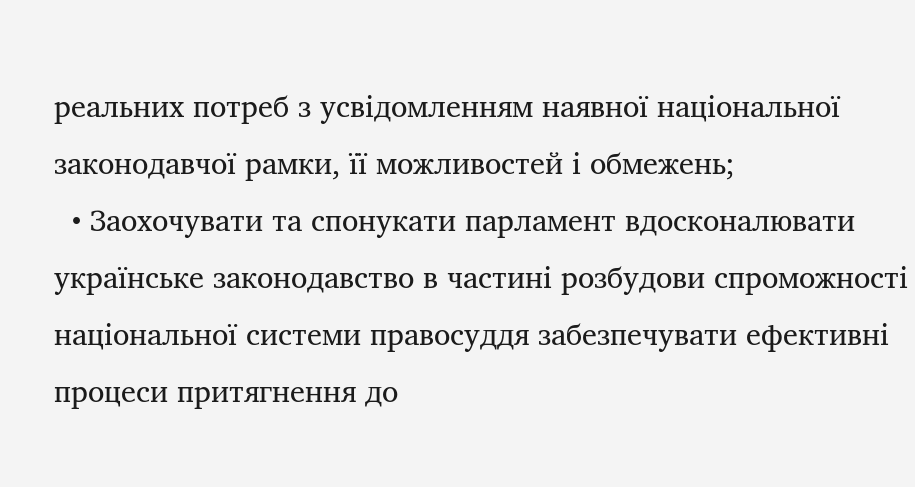реальних потреб з усвідомленням наявної національної законодавчої рамки, її можливостей і обмежень;
  • Заохочувати та спонукати парламент вдосконалювати українське законодавство в частині розбудови спроможності національної системи правосуддя забезпечувати ефективні процеси притягнення до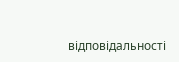відповідальності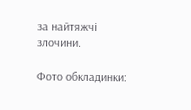за найтяжчі злочини.

Фото обкладинки: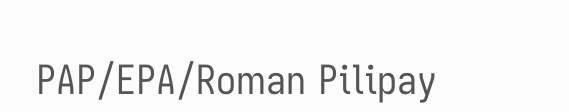PAP/EPA/Roman Pilipay